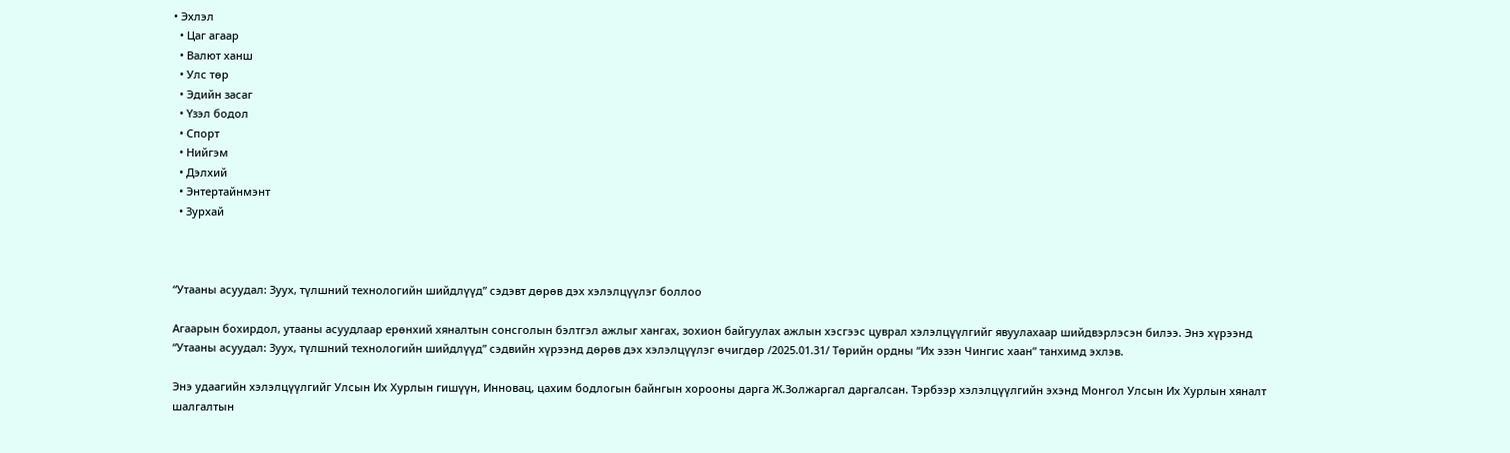• Эхлэл
  • Цаг агаар
  • Валют ханш
  • Улс төр
  • Эдийн засаг
  • Үзэл бодол
  • Спорт
  • Нийгэм
  • Дэлхий
  • Энтертайнмэнт
  • Зурхай



“Утааны асуудал: Зуух, түлшний технологийн шийдлүүд” сэдэвт дөрөв дэх хэлэлцүүлэг боллоо

Агаарын бохирдол, утааны асуудлаар ерөнхий хяналтын сонсголын бэлтгэл ажлыг хангах, зохион байгуулах ажлын хэсгээс цуврал хэлэлцүүлгийг явуулахаар шийдвэрлэсэн билээ. Энэ хүрээнд “Утааны асуудал: Зуух, түлшний технологийн шийдлүүд” сэдвийн хүрээнд дөрөв дэх хэлэлцүүлэг өчигдөр /2025.01.31/ Төрийн ордны “Их эзэн Чингис хаан” танхимд эхлэв.

Энэ удаагийн хэлэлцүүлгийг Улсын Их Хурлын гишүүн, Инновац, цахим бодлогын байнгын хорооны дарга Ж.Золжаргал даргалсан. Тэрбээр хэлэлцүүлгийн эхэнд Монгол Улсын Их Хурлын хяналт шалгалтын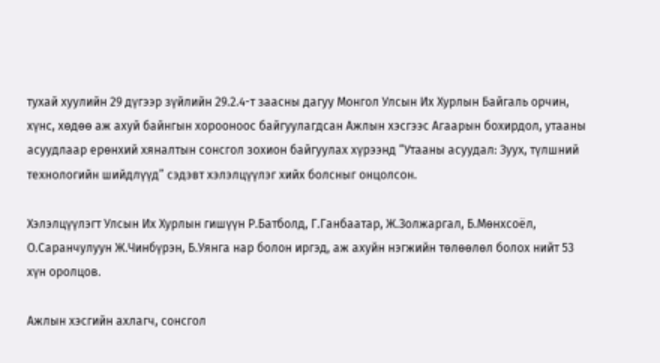тухай хуулийн 29 дүгээр зүйлийн 29.2.4-т заасны дагуу Монгол Улсын Их Хурлын Байгаль орчин, хүнс, хөдөө аж ахуй байнгын хорооноос байгуулагдсан Ажлын хэсгээс Агаарын бохирдол, утааны асуудлаар ерөнхий хяналтын сонсгол зохион байгуулах хүрээнд “Утааны асуудал: Зуух, түлшний технологийн шийдлүүд” сэдэвт хэлэлцүүлэг хийх болсныг онцолсон.

Хэлэлцүүлэгт Улсын Их Хурлын гишүүн Р.Батболд, Г.Ганбаатар, Ж.Золжаргал, Б.Мөнхсоёл, О.Саранчулуун Ж.Чинбүрэн, Б.Уянга нар болон иргэд, аж ахуйн нэгжийн төлөөлөл болох нийт 53 хүн оролцов.

Ажлын хэсгийн ахлагч, сонсгол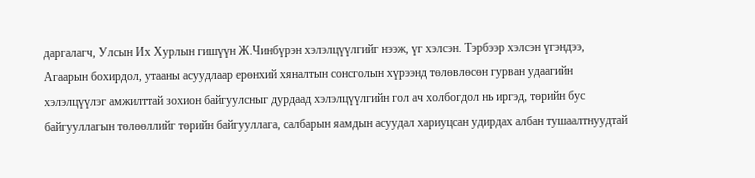даргалагч, Улсын Их Хурлын гишүүн Ж.Чинбүрэн хэлэлцүүлгийг нээж, үг хэлсэн. Тэрбээр хэлсэн үгэндээ, Агаарын бохирдол, утааны асуудлаар ерөнхий хяналтын сонсголын хүрээнд төлөвлөсөн гурван удаагийн хэлэлцүүлэг амжилттай зохион байгуулсныг дурдаад хэлэлцүүлгийн гол ач холбогдол нь иргэд, төрийн бус байгууллагын төлөөллийг төрийн байгууллага, салбарын яамдын асуудал хариуцсан удирдах албан тушаалтнуудтай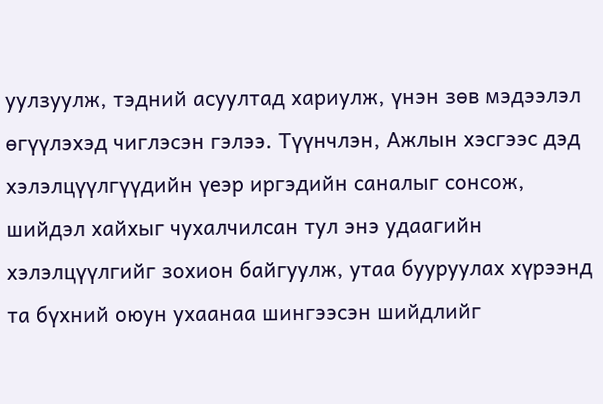уулзуулж, тэдний асуултад хариулж, үнэн зөв мэдээлэл өгүүлэхэд чиглэсэн гэлээ. Түүнчлэн, Ажлын хэсгээс дэд хэлэлцүүлгүүдийн үеэр иргэдийн саналыг сонсож, шийдэл хайхыг чухалчилсан тул энэ удаагийн хэлэлцүүлгийг зохион байгуулж, утаа бууруулах хүрээнд та бүхний оюун ухаанаа шингээсэн шийдлийг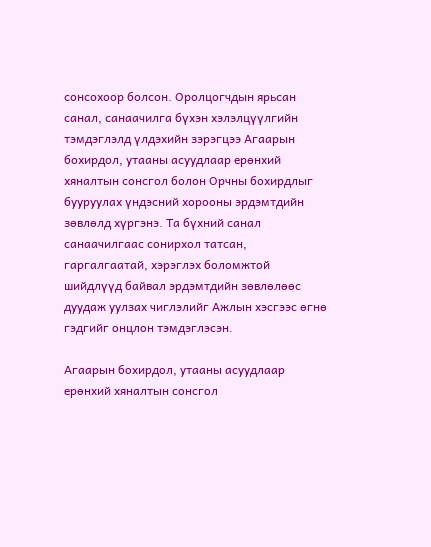сонсохоор болсон. Оролцогчдын ярьсан санал, санаачилга бүхэн хэлэлцүүлгийн тэмдэглэлд үлдэхийн зэрэгцээ Агаарын бохирдол, утааны асуудлаар ерөнхий хяналтын сонсгол болон Орчны бохирдлыг бууруулах үндэсний хорооны эрдэмтдийн зөвлөлд хүргэнэ. Та бүхний санал санаачилгаас сонирхол татсан, гаргалгаатай, хэрэглэх боломжтой шийдлүүд байвал эрдэмтдийн зөвлөлөөс дуудаж уулзах чиглэлийг Ажлын хэсгээс өгнө гэдгийг онцлон тэмдэглэсэн.

Агаарын бохирдол, утааны асуудлаар ерөнхий хяналтын сонсгол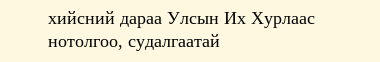хийсний дараа Улсын Их Хурлаас нотолгоо, судалгаатай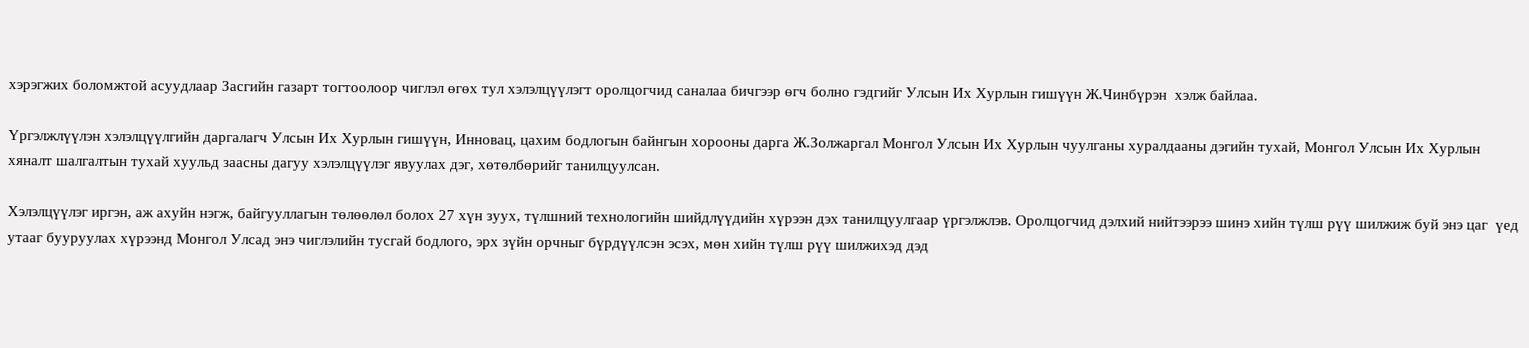хэрэгжих боломжтой асуудлаар Засгийн газарт тогтоолоор чиглэл өгөх тул хэлэлцүүлэгт оролцогчид саналаа бичгээр өгч болно гэдгийг Улсын Их Хурлын гишүүн Ж.Чинбүрэн  хэлж байлаа.

Үргэлжлүүлэн хэлэлцүүлгийн даргалагч Улсын Их Хурлын гишүүн, Инновац, цахим бодлогын байнгын хорооны дарга Ж.Золжаргал Монгол Улсын Их Хурлын чуулганы хуралдааны дэгийн тухай, Монгол Улсын Их Хурлын хяналт шалгалтын тухай хуульд заасны дагуу хэлэлцүүлэг явуулах дэг, хөтөлбөрийг танилцуулсан.

Хэлэлцүүлэг иргэн, аж ахуйн нэгж, байгууллагын төлөөлөл болох 27 хүн зуух, түлшний технологийн шийдлүүдийн хүрээн дэх танилцуулгаар үргэлжлэв. Оролцогчид дэлхий нийтээрээ шинэ хийн түлш рүү шилжиж буй энэ цаг  үед утааг бууруулах хүрээнд Монгол Улсад энэ чиглэлийн тусгай бодлого, эрх зүйн орчныг бүрдүүлсэн эсэх, мөн хийн түлш рүү шилжихэд дэд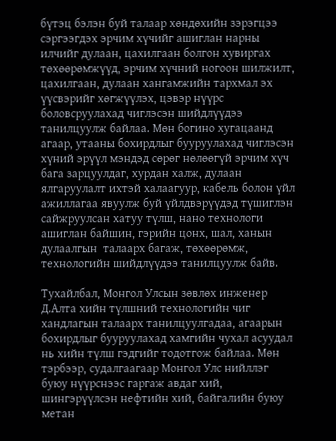бүтэц бэлэн буй талаар хөндөхийн зэрэгцээ сэргээгдэх эрчим хүчийг ашиглан нарны илчийг дулаан, цахилгаан болгон хувиргах төхөөрөмжүүд, эрчим хүчний ногоон шилжилт, цахилгаан, дулаан хангамжийн тархмал эх үүсвэрийг хөгжүүлэх, цэвэр нүүрс боловсруулахад чиглэсэн шийдлүүдээ танилцуулж байлаа. Мөн богино хугацаанд агаар, утааны бохирдлыг бууруулахад чиглэсэн хүний эрүүл мэндэд сөрөг нөлөөгүй эрчим хүч бага зарцуулдаг, хурдан халж, дулаан ялгаруулалт ихтэй халаагуур, кабель болон үйл ажиллагаа явуулж буй үйлдвэрүүдэд түшиглэн сайжруулсан хатуу түлш, нано технологи ашиглан байшин, гэрийн цонх, шал, ханын дулаалгын  талаарх багаж, төхөөрөмж, технологийн шийдлүүдээ танилцуулж байв.

Тухайлбал, Монгол Улсын зөвлөх инженер Д.Алта хийн түлшний технологийн чиг хандлагын талаарх танилцуулгадаа, агаарын бохирдлыг бууруулахад хамгийн чухал асуудал нь хийн түлш гэдгийг тодотгож байлаа. Мөн тэрбээр, судалгаагаар Монгол Улс нийллэг буюу нүүрснээс гаргаж авдаг хий, шингэрүүлсэн нефтийн хий, байгалийн буюу метан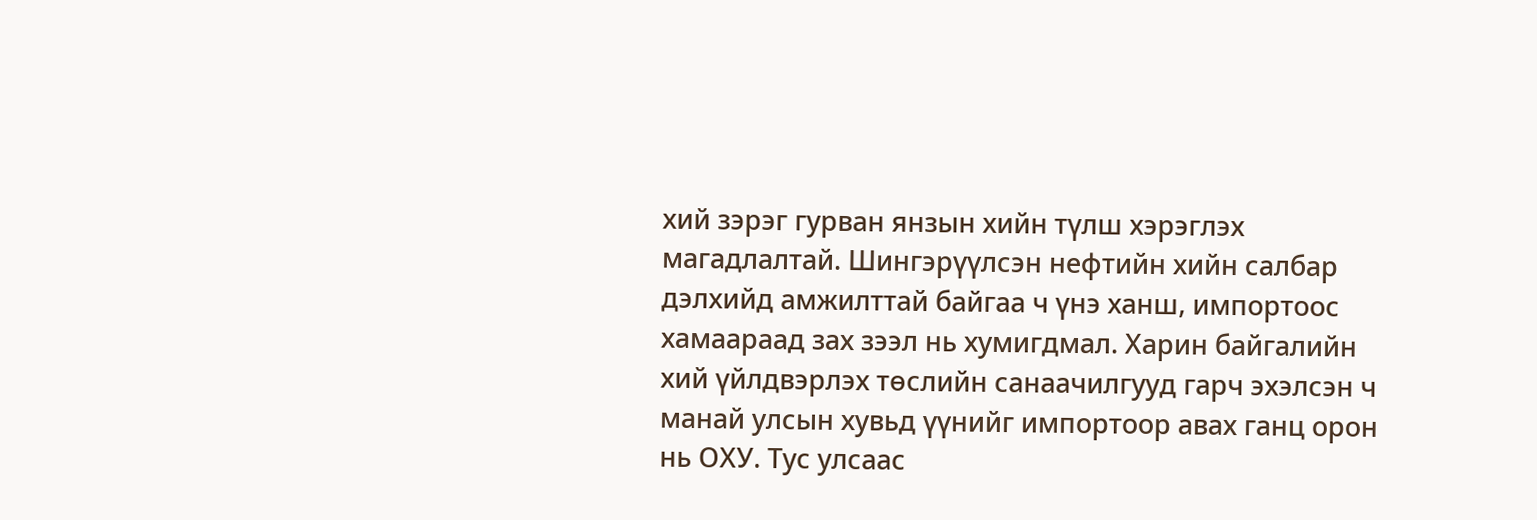хий зэрэг гурван янзын хийн түлш хэрэглэх магадлалтай. Шингэрүүлсэн нефтийн хийн салбар дэлхийд амжилттай байгаа ч үнэ ханш, импортоос хамаараад зах зээл нь хумигдмал. Харин байгалийн хий үйлдвэрлэх төслийн санаачилгууд гарч эхэлсэн ч манай улсын хувьд үүнийг импортоор авах ганц орон нь ОХУ. Тус улсаас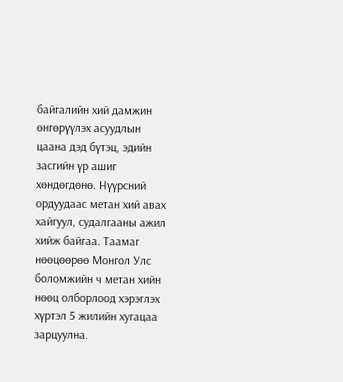байгалийн хий дамжин өнгөрүүлэх асуудлын цаана дэд бүтэц, эдийн засгийн үр ашиг хөндөгдөнө. Нүүрсний ордуудаас метан хий авах хайгуул, судалгааны ажил хийж байгаа. Таамаг нөөцөөрөө Монгол Улс боломжийн ч метан хийн нөөц олборлоод хэрэглэх хүртэл 5 жилийн хугацаа зарцуулна.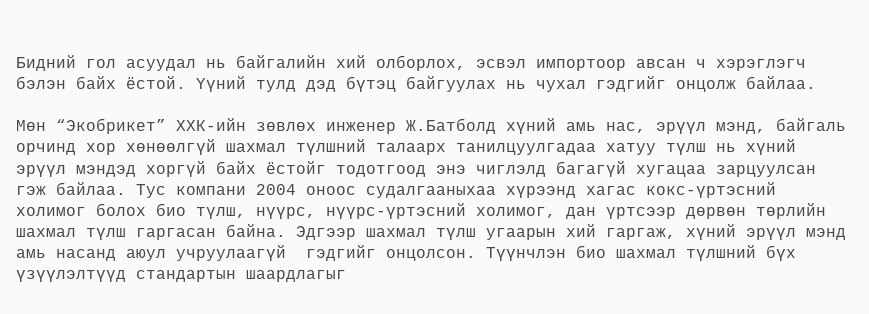Бидний гол асуудал нь байгалийн хий олборлох, эсвэл импортоор авсан ч хэрэглэгч бэлэн байх ёстой. Үүний тулд дэд бүтэц байгуулах нь чухал гэдгийг онцолж байлаа.

Мөн “Экобрикет” ХХК-ийн зөвлөх инженер Ж.Батболд хүний амь нас, эрүүл мэнд, байгаль орчинд хор хөнөөлгүй шахмал түлшний талаарх танилцуулгадаа хатуу түлш нь хүний эрүүл мэндэд хоргүй байх ёстойг тодотгоод энэ чиглэлд багагүй хугацаа зарцуулсан гэж байлаа. Тус компани 2004 оноос судалгааныхаа хүрээнд хагас кокс-үртэсний холимог болох био түлш, нүүрс, нүүрс-үртэсний холимог, дан үртсээр дөрвөн төрлийн шахмал түлш гаргасан байна. Эдгээр шахмал түлш угаарын хий гаргаж, хүний эрүүл мэнд амь насанд аюул учруулаагүй  гэдгийг онцолсон. Түүнчлэн био шахмал түлшний бүх үзүүлэлтүүд стандартын шаардлагыг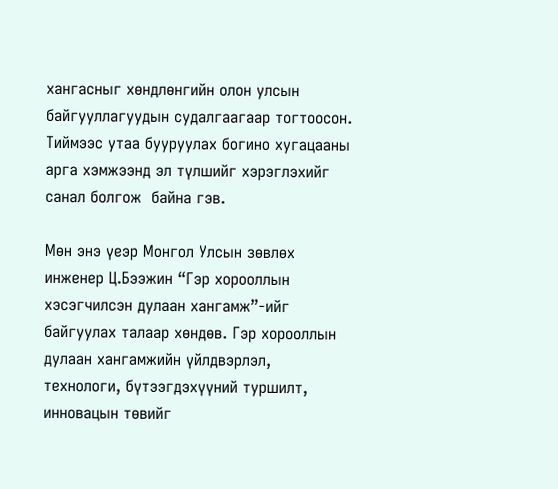хангасныг хөндлөнгийн олон улсын байгууллагуудын судалгаагаар тогтоосон. Тиймээс утаа бууруулах богино хугацааны арга хэмжээнд эл түлшийг хэрэглэхийг санал болгож  байна гэв.

Мөн энэ үеэр Монгол Улсын зөвлөх инженер Ц.Бээжин “Гэр хорооллын хэсэгчилсэн дулаан хангамж”-ийг байгуулах талаар хөндөв. Гэр хорооллын дулаан хангамжийн үйлдвэрлэл, технологи, бүтээгдэхүүний туршилт, инновацын төвийг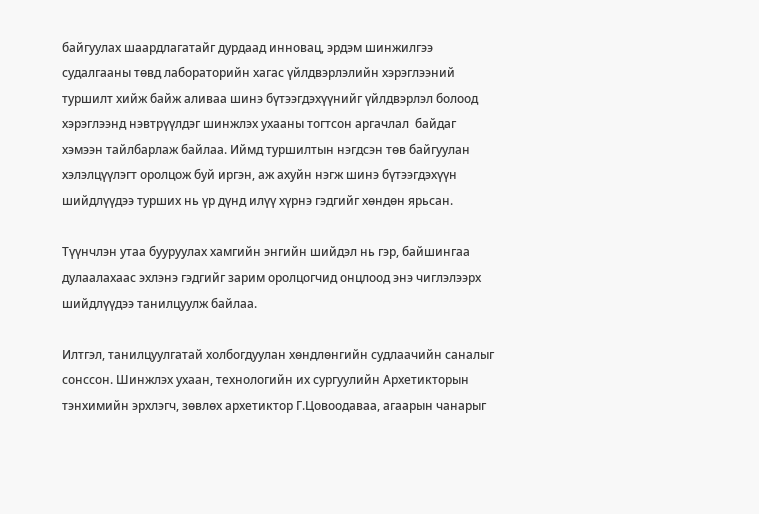байгуулах шаардлагатайг дурдаад инновац, эрдэм шинжилгээ судалгааны төвд лабораторийн хагас үйлдвэрлэлийн хэрэглээний туршилт хийж байж аливаа шинэ бүтээгдэхүүнийг үйлдвэрлэл болоод хэрэглээнд нэвтрүүлдэг шинжлэх ухааны тогтсон аргачлал  байдаг хэмээн тайлбарлаж байлаа. Иймд туршилтын нэгдсэн төв байгуулан хэлэлцүүлэгт оролцож буй иргэн, аж ахуйн нэгж шинэ бүтээгдэхүүн шийдлүүдээ турших нь үр дүнд илүү хүрнэ гэдгийг хөндөн ярьсан.

Түүнчлэн утаа бууруулах хамгийн энгийн шийдэл нь гэр, байшингаа дулаалахаас эхлэнэ гэдгийг зарим оролцогчид онцлоод энэ чиглэлээрх шийдлүүдээ танилцуулж байлаа.

Илтгэл, танилцуулгатай холбогдуулан хөндлөнгийн судлаачийн саналыг сонссон. Шинжлэх ухаан, технологийн их сургуулийн Архетикторын тэнхимийн эрхлэгч, зөвлөх архетиктор Г.Цовоодаваа, агаарын чанарыг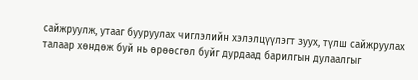сайжруулж, утааг бууруулах чиглэлийн хэлэлцүүлэгт зуух, түлш сайжруулах талаар хөндөж буй нь өрөөсгөл буйг дурдаад барилгын дулаалгыг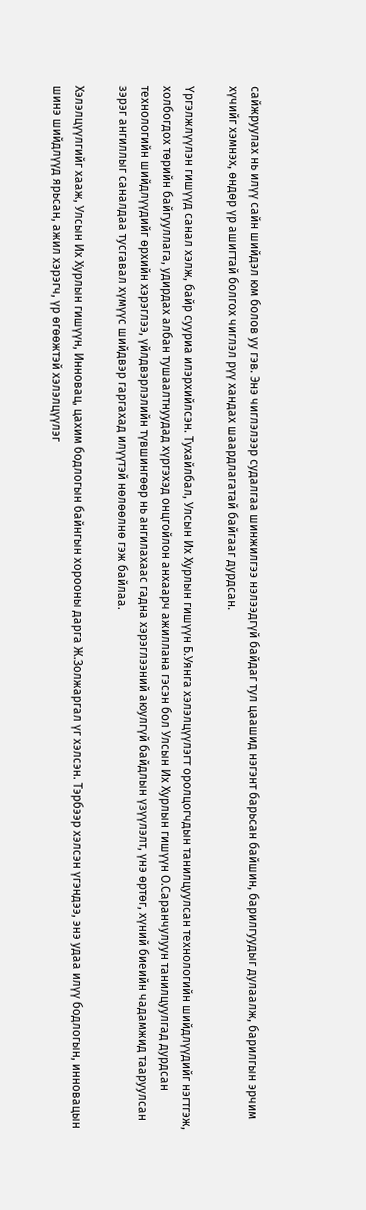сайжруулах нь илүү сайн шийдэл юм болов уу гэв. Энэ чиглэлээр судалгаа шинжилгээ нэлээдгүй байдаг тул цаашид нэгэнт барьсан байшин, барилгуудыг дулаалж, барилгын эрчим хүчийг хэмнэх, өндөр үр ашигтай болгох чиглэл рүү хандах шаардлагатай байгааг дурдсан.

Үргэлжлүүлэн гишүүд санал хэлж, байр сууриа илэрхийлсэн. Тухайлбал, Улсын Их Хурлын гишүүн Б.Уянга хэлэлцүүлэгт оролцогчдын танилцуулсан технологийн шийдлүүдийг нэгтгэж, холбогдох төрийн байгууллага, удирдах албан тушаалтнуудад хүргэхэд онцгойлон анхаарч ажиллана гэсэн бол Улсын Их Хурлын гишүүн О.Саранчулуун танилцуулгад дурдсан технологийн шийдлүүдийг өрхийн хэрэглээ, үйлдвэрлэлийн түвшингөөр нь ангилахаас гадна хэрэглээний аюулгүй байдлын үзүүлэлт, үнэ өртөг, хүний биеийн чадамжид тааруулсан зэрэг ангиллыг саналдаа тусгавал хүмүүс шийдвэр гаргахад илүүтэй нөлөөлнө гэж байлаа.

Хэлэлцүүлгийг хааж, Улсын Их Хурлын гишүүн, Инновац, цахим бодлогын байнгын хорооны дарга Ж.Золжаргал үг хэлсэн. Тэрбээр хэлсэн үгэндээ, энэ удаа илүү бодлогын, инновацын шинэ шийдлүүд ярьсан, ажил хэрэгч, үр өгөөжтэй хэлэлцүүлэг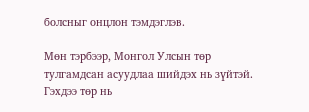болсныг онцлон тэмдэглэв.

Мөн тэрбээр, Монгол Улсын төр тулгамдсан асуудлаа шийдэх нь зүйтэй. Гэхдээ төр нь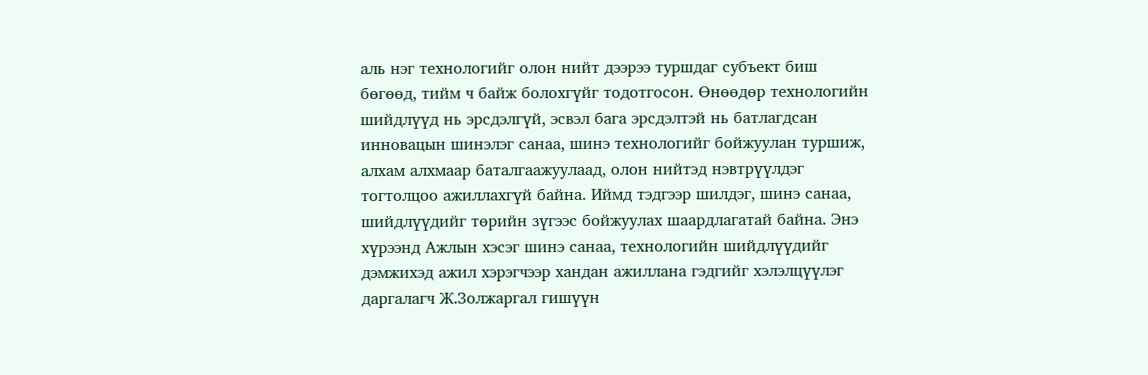аль нэг технологийг олон нийт дээрээ туршдаг субъект биш бөгөөд, тийм ч байж болохгүйг тодотгосон. Өнөөдөр технологийн шийдлүүд нь эрсдэлгүй, эсвэл бага эрсдэлтэй нь батлагдсан инновацын шинэлэг санаа, шинэ технологийг бойжуулан туршиж, алхам алхмаар баталгаажуулаад, олон нийтэд нэвтрүүлдэг тогтолцоо ажиллахгүй байна. Иймд тэдгээр шилдэг, шинэ санаа, шийдлүүдийг төрийн зүгээс бойжуулах шаардлагатай байна. Энэ хүрээнд Ажлын хэсэг шинэ санаа, технологийн шийдлүүдийг дэмжихэд ажил хэрэгчээр хандан ажиллана гэдгийг хэлэлцүүлэг даргалагч Ж.Золжаргал гишүүн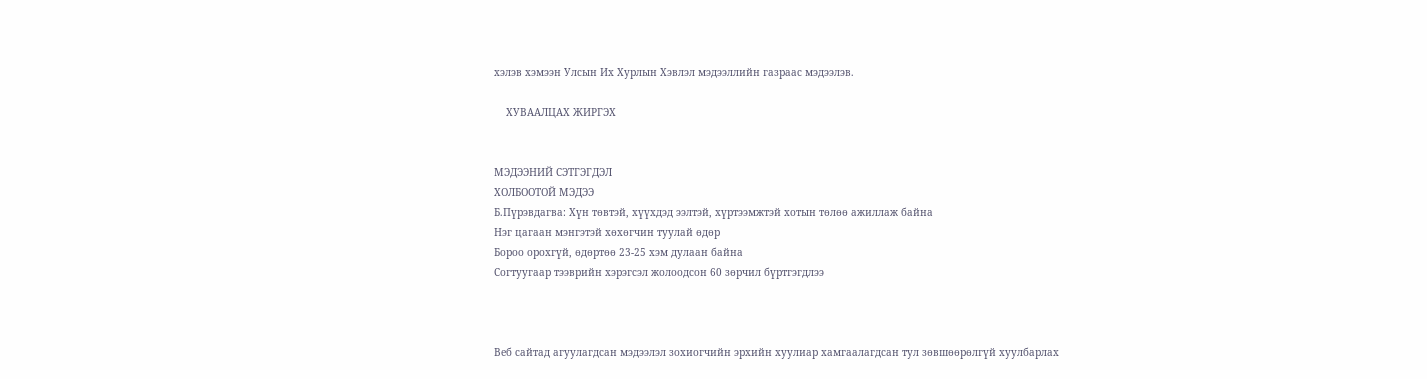хэлэв хэмээн Улсын Их Хурлын Хэвлэл мэдээллийн газраас мэдээлэв.

    ХУВААЛЦАХ ЖИРГЭХ


МЭДЭЭНИЙ СЭТГЭГДЭЛ
ХОЛБООТОЙ МЭДЭЭ
Б.Пүрэвдагва: Хүн төвтэй, хүүхдэд ээлтэй, хүртээмжтэй хотын төлөө ажиллаж байна
Нэг цагаан мэнгэтэй хөхөгчин туулай өдөр
Бороо орохгүй, өдөртөө 23-25 хэм дулаан байна
Согтуугаар тээврийн хэрэгсэл жолоодсон 60 зөрчил бүртгэгдлээ



Веб сайтад агуулагдсан мэдээлэл зохиогчийн эрхийн хуулиар хамгаалагдсан тул зөвшөөрөлгүй хуулбарлах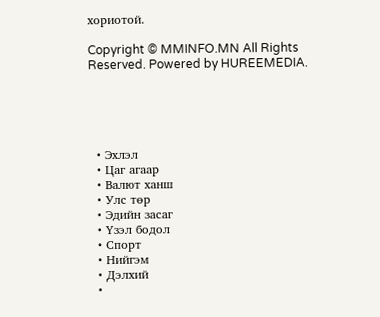хориотой.

Copyright © MMINFO.MN All Rights Reserved. Powered by HUREEMEDIA.





  • Эхлэл
  • Цаг агаар
  • Валют ханш
  • Улс төр
  • Эдийн засаг
  • Үзэл бодол
  • Спорт
  • Нийгэм
  • Дэлхий
  •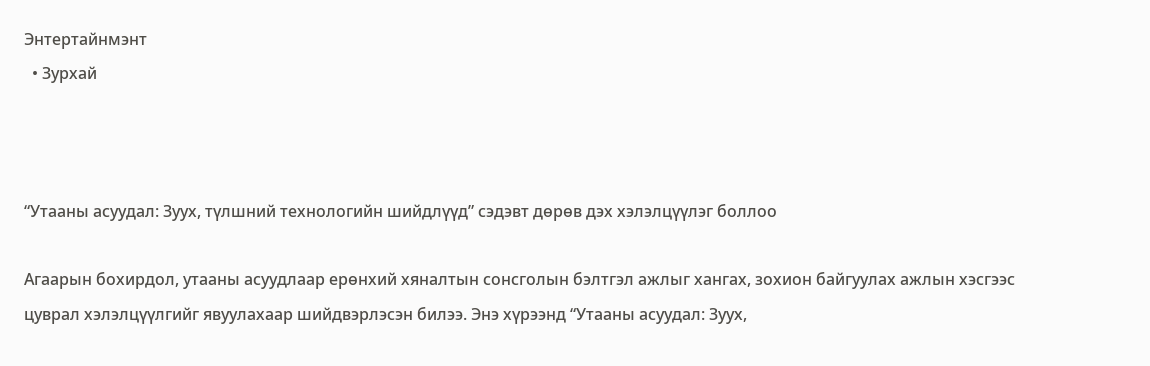Энтертайнмэнт
  • Зурхай



“Утааны асуудал: Зуух, түлшний технологийн шийдлүүд” сэдэвт дөрөв дэх хэлэлцүүлэг боллоо

Агаарын бохирдол, утааны асуудлаар ерөнхий хяналтын сонсголын бэлтгэл ажлыг хангах, зохион байгуулах ажлын хэсгээс цуврал хэлэлцүүлгийг явуулахаар шийдвэрлэсэн билээ. Энэ хүрээнд “Утааны асуудал: Зуух,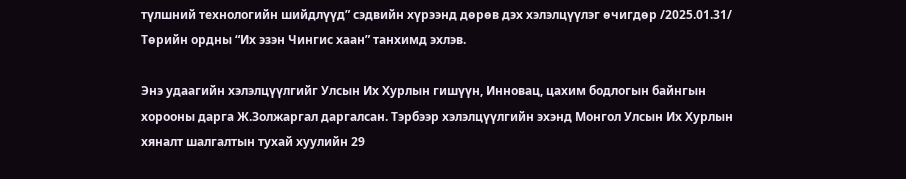түлшний технологийн шийдлүүд” сэдвийн хүрээнд дөрөв дэх хэлэлцүүлэг өчигдөр /2025.01.31/ Төрийн ордны “Их эзэн Чингис хаан” танхимд эхлэв.

Энэ удаагийн хэлэлцүүлгийг Улсын Их Хурлын гишүүн, Инновац, цахим бодлогын байнгын хорооны дарга Ж.Золжаргал даргалсан. Тэрбээр хэлэлцүүлгийн эхэнд Монгол Улсын Их Хурлын хяналт шалгалтын тухай хуулийн 29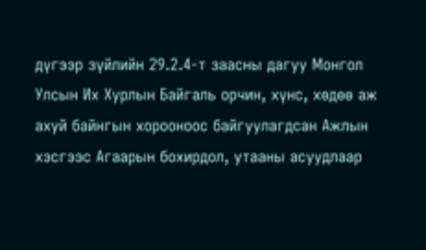дүгээр зүйлийн 29.2.4-т заасны дагуу Монгол Улсын Их Хурлын Байгаль орчин, хүнс, хөдөө аж ахуй байнгын хорооноос байгуулагдсан Ажлын хэсгээс Агаарын бохирдол, утааны асуудлаар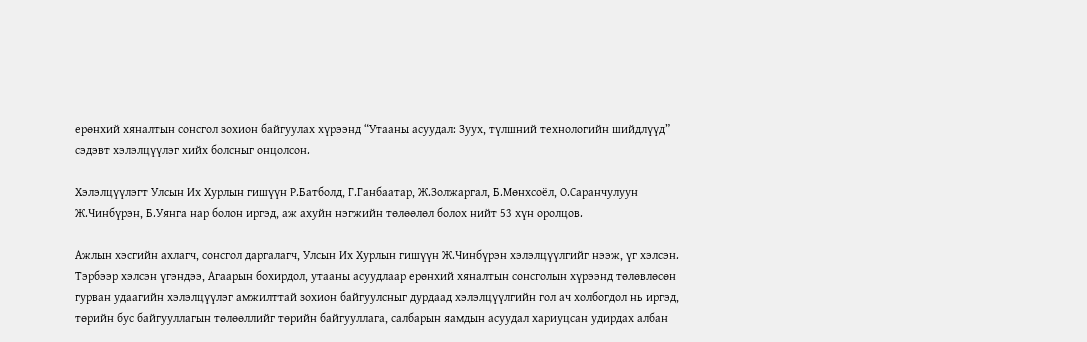ерөнхий хяналтын сонсгол зохион байгуулах хүрээнд “Утааны асуудал: Зуух, түлшний технологийн шийдлүүд” сэдэвт хэлэлцүүлэг хийх болсныг онцолсон.

Хэлэлцүүлэгт Улсын Их Хурлын гишүүн Р.Батболд, Г.Ганбаатар, Ж.Золжаргал, Б.Мөнхсоёл, О.Саранчулуун Ж.Чинбүрэн, Б.Уянга нар болон иргэд, аж ахуйн нэгжийн төлөөлөл болох нийт 53 хүн оролцов.

Ажлын хэсгийн ахлагч, сонсгол даргалагч, Улсын Их Хурлын гишүүн Ж.Чинбүрэн хэлэлцүүлгийг нээж, үг хэлсэн. Тэрбээр хэлсэн үгэндээ, Агаарын бохирдол, утааны асуудлаар ерөнхий хяналтын сонсголын хүрээнд төлөвлөсөн гурван удаагийн хэлэлцүүлэг амжилттай зохион байгуулсныг дурдаад хэлэлцүүлгийн гол ач холбогдол нь иргэд, төрийн бус байгууллагын төлөөллийг төрийн байгууллага, салбарын яамдын асуудал хариуцсан удирдах албан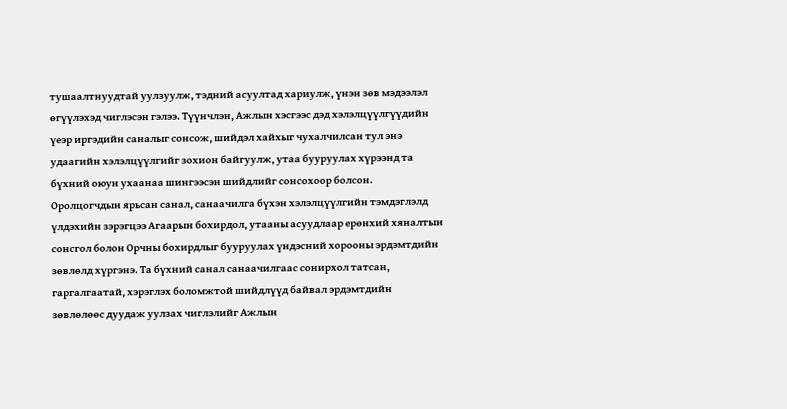тушаалтнуудтай уулзуулж, тэдний асуултад хариулж, үнэн зөв мэдээлэл өгүүлэхэд чиглэсэн гэлээ. Түүнчлэн, Ажлын хэсгээс дэд хэлэлцүүлгүүдийн үеэр иргэдийн саналыг сонсож, шийдэл хайхыг чухалчилсан тул энэ удаагийн хэлэлцүүлгийг зохион байгуулж, утаа бууруулах хүрээнд та бүхний оюун ухаанаа шингээсэн шийдлийг сонсохоор болсон. Оролцогчдын ярьсан санал, санаачилга бүхэн хэлэлцүүлгийн тэмдэглэлд үлдэхийн зэрэгцээ Агаарын бохирдол, утааны асуудлаар ерөнхий хяналтын сонсгол болон Орчны бохирдлыг бууруулах үндэсний хорооны эрдэмтдийн зөвлөлд хүргэнэ. Та бүхний санал санаачилгаас сонирхол татсан, гаргалгаатай, хэрэглэх боломжтой шийдлүүд байвал эрдэмтдийн зөвлөлөөс дуудаж уулзах чиглэлийг Ажлын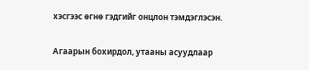хэсгээс өгнө гэдгийг онцлон тэмдэглэсэн.

Агаарын бохирдол, утааны асуудлаар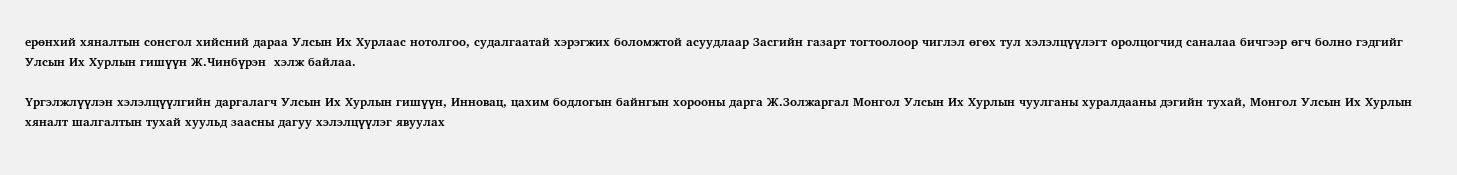ерөнхий хяналтын сонсгол хийсний дараа Улсын Их Хурлаас нотолгоо, судалгаатай хэрэгжих боломжтой асуудлаар Засгийн газарт тогтоолоор чиглэл өгөх тул хэлэлцүүлэгт оролцогчид саналаа бичгээр өгч болно гэдгийг Улсын Их Хурлын гишүүн Ж.Чинбүрэн  хэлж байлаа.

Үргэлжлүүлэн хэлэлцүүлгийн даргалагч Улсын Их Хурлын гишүүн, Инновац, цахим бодлогын байнгын хорооны дарга Ж.Золжаргал Монгол Улсын Их Хурлын чуулганы хуралдааны дэгийн тухай, Монгол Улсын Их Хурлын хяналт шалгалтын тухай хуульд заасны дагуу хэлэлцүүлэг явуулах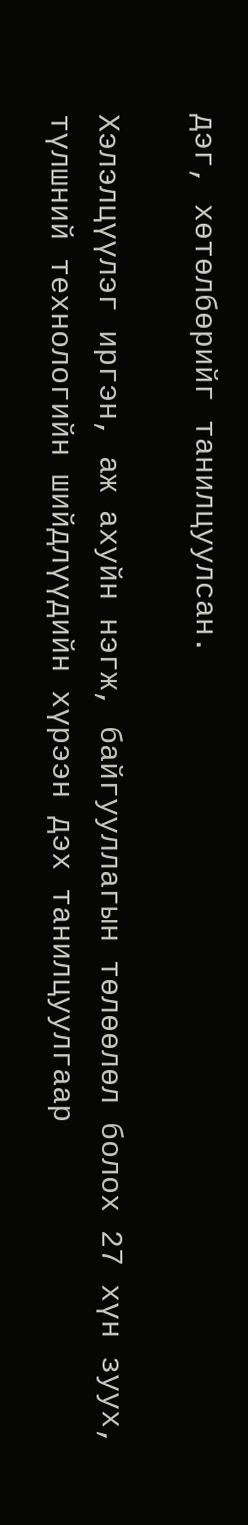дэг, хөтөлбөрийг танилцуулсан.

Хэлэлцүүлэг иргэн, аж ахуйн нэгж, байгууллагын төлөөлөл болох 27 хүн зуух, түлшний технологийн шийдлүүдийн хүрээн дэх танилцуулгаар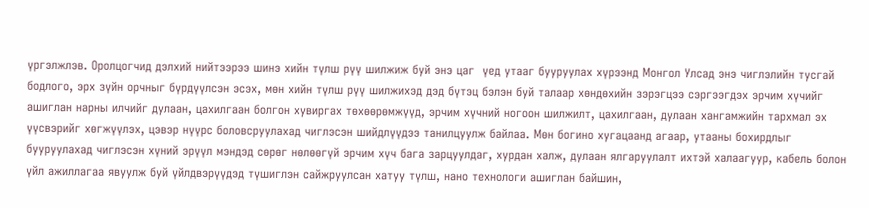үргэлжлэв. Оролцогчид дэлхий нийтээрээ шинэ хийн түлш рүү шилжиж буй энэ цаг  үед утааг бууруулах хүрээнд Монгол Улсад энэ чиглэлийн тусгай бодлого, эрх зүйн орчныг бүрдүүлсэн эсэх, мөн хийн түлш рүү шилжихэд дэд бүтэц бэлэн буй талаар хөндөхийн зэрэгцээ сэргээгдэх эрчим хүчийг ашиглан нарны илчийг дулаан, цахилгаан болгон хувиргах төхөөрөмжүүд, эрчим хүчний ногоон шилжилт, цахилгаан, дулаан хангамжийн тархмал эх үүсвэрийг хөгжүүлэх, цэвэр нүүрс боловсруулахад чиглэсэн шийдлүүдээ танилцуулж байлаа. Мөн богино хугацаанд агаар, утааны бохирдлыг бууруулахад чиглэсэн хүний эрүүл мэндэд сөрөг нөлөөгүй эрчим хүч бага зарцуулдаг, хурдан халж, дулаан ялгаруулалт ихтэй халаагуур, кабель болон үйл ажиллагаа явуулж буй үйлдвэрүүдэд түшиглэн сайжруулсан хатуу түлш, нано технологи ашиглан байшин,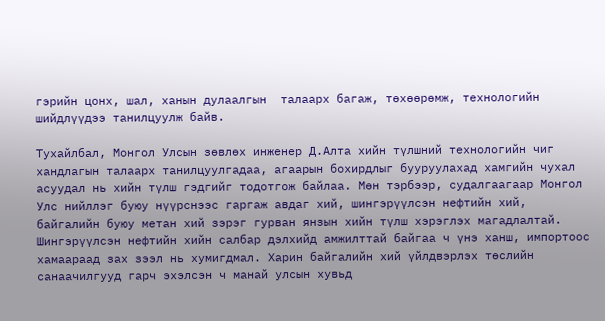гэрийн цонх, шал, ханын дулаалгын  талаарх багаж, төхөөрөмж, технологийн шийдлүүдээ танилцуулж байв.

Тухайлбал, Монгол Улсын зөвлөх инженер Д.Алта хийн түлшний технологийн чиг хандлагын талаарх танилцуулгадаа, агаарын бохирдлыг бууруулахад хамгийн чухал асуудал нь хийн түлш гэдгийг тодотгож байлаа. Мөн тэрбээр, судалгаагаар Монгол Улс нийллэг буюу нүүрснээс гаргаж авдаг хий, шингэрүүлсэн нефтийн хий, байгалийн буюу метан хий зэрэг гурван янзын хийн түлш хэрэглэх магадлалтай. Шингэрүүлсэн нефтийн хийн салбар дэлхийд амжилттай байгаа ч үнэ ханш, импортоос хамаараад зах зээл нь хумигдмал. Харин байгалийн хий үйлдвэрлэх төслийн санаачилгууд гарч эхэлсэн ч манай улсын хувьд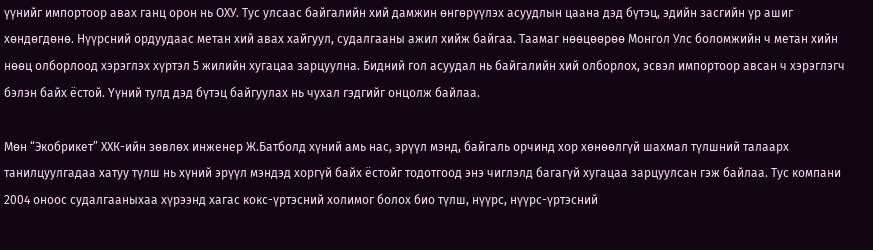үүнийг импортоор авах ганц орон нь ОХУ. Тус улсаас байгалийн хий дамжин өнгөрүүлэх асуудлын цаана дэд бүтэц, эдийн засгийн үр ашиг хөндөгдөнө. Нүүрсний ордуудаас метан хий авах хайгуул, судалгааны ажил хийж байгаа. Таамаг нөөцөөрөө Монгол Улс боломжийн ч метан хийн нөөц олборлоод хэрэглэх хүртэл 5 жилийн хугацаа зарцуулна. Бидний гол асуудал нь байгалийн хий олборлох, эсвэл импортоор авсан ч хэрэглэгч бэлэн байх ёстой. Үүний тулд дэд бүтэц байгуулах нь чухал гэдгийг онцолж байлаа.

Мөн “Экобрикет” ХХК-ийн зөвлөх инженер Ж.Батболд хүний амь нас, эрүүл мэнд, байгаль орчинд хор хөнөөлгүй шахмал түлшний талаарх танилцуулгадаа хатуу түлш нь хүний эрүүл мэндэд хоргүй байх ёстойг тодотгоод энэ чиглэлд багагүй хугацаа зарцуулсан гэж байлаа. Тус компани 2004 оноос судалгааныхаа хүрээнд хагас кокс-үртэсний холимог болох био түлш, нүүрс, нүүрс-үртэсний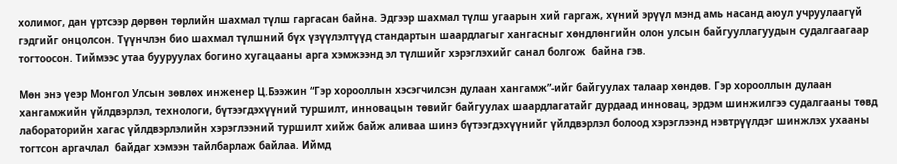холимог, дан үртсээр дөрвөн төрлийн шахмал түлш гаргасан байна. Эдгээр шахмал түлш угаарын хий гаргаж, хүний эрүүл мэнд амь насанд аюул учруулаагүй  гэдгийг онцолсон. Түүнчлэн био шахмал түлшний бүх үзүүлэлтүүд стандартын шаардлагыг хангасныг хөндлөнгийн олон улсын байгууллагуудын судалгаагаар тогтоосон. Тиймээс утаа бууруулах богино хугацааны арга хэмжээнд эл түлшийг хэрэглэхийг санал болгож  байна гэв.

Мөн энэ үеэр Монгол Улсын зөвлөх инженер Ц.Бээжин “Гэр хорооллын хэсэгчилсэн дулаан хангамж”-ийг байгуулах талаар хөндөв. Гэр хорооллын дулаан хангамжийн үйлдвэрлэл, технологи, бүтээгдэхүүний туршилт, инновацын төвийг байгуулах шаардлагатайг дурдаад инновац, эрдэм шинжилгээ судалгааны төвд лабораторийн хагас үйлдвэрлэлийн хэрэглээний туршилт хийж байж аливаа шинэ бүтээгдэхүүнийг үйлдвэрлэл болоод хэрэглээнд нэвтрүүлдэг шинжлэх ухааны тогтсон аргачлал  байдаг хэмээн тайлбарлаж байлаа. Иймд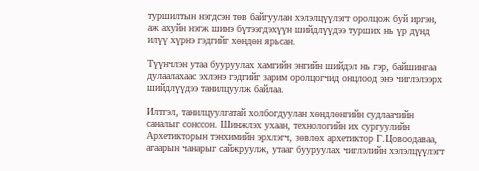туршилтын нэгдсэн төв байгуулан хэлэлцүүлэгт оролцож буй иргэн, аж ахуйн нэгж шинэ бүтээгдэхүүн шийдлүүдээ турших нь үр дүнд илүү хүрнэ гэдгийг хөндөн ярьсан.

Түүнчлэн утаа бууруулах хамгийн энгийн шийдэл нь гэр, байшингаа дулаалахаас эхлэнэ гэдгийг зарим оролцогчид онцлоод энэ чиглэлээрх шийдлүүдээ танилцуулж байлаа.

Илтгэл, танилцуулгатай холбогдуулан хөндлөнгийн судлаачийн саналыг сонссон. Шинжлэх ухаан, технологийн их сургуулийн Архетикторын тэнхимийн эрхлэгч, зөвлөх архетиктор Г.Цовоодаваа, агаарын чанарыг сайжруулж, утааг бууруулах чиглэлийн хэлэлцүүлэгт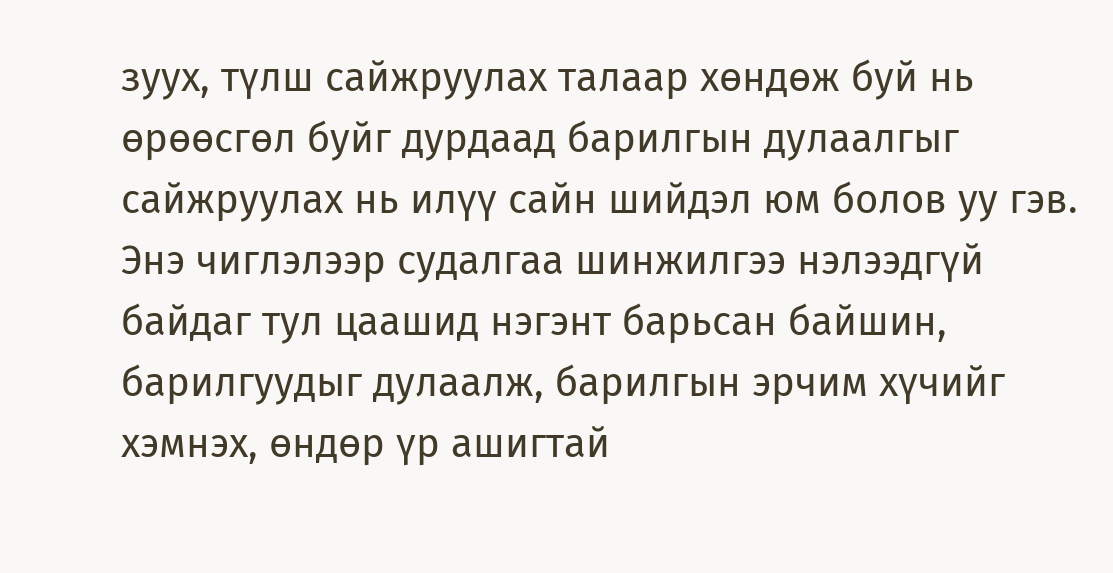зуух, түлш сайжруулах талаар хөндөж буй нь өрөөсгөл буйг дурдаад барилгын дулаалгыг сайжруулах нь илүү сайн шийдэл юм болов уу гэв. Энэ чиглэлээр судалгаа шинжилгээ нэлээдгүй байдаг тул цаашид нэгэнт барьсан байшин, барилгуудыг дулаалж, барилгын эрчим хүчийг хэмнэх, өндөр үр ашигтай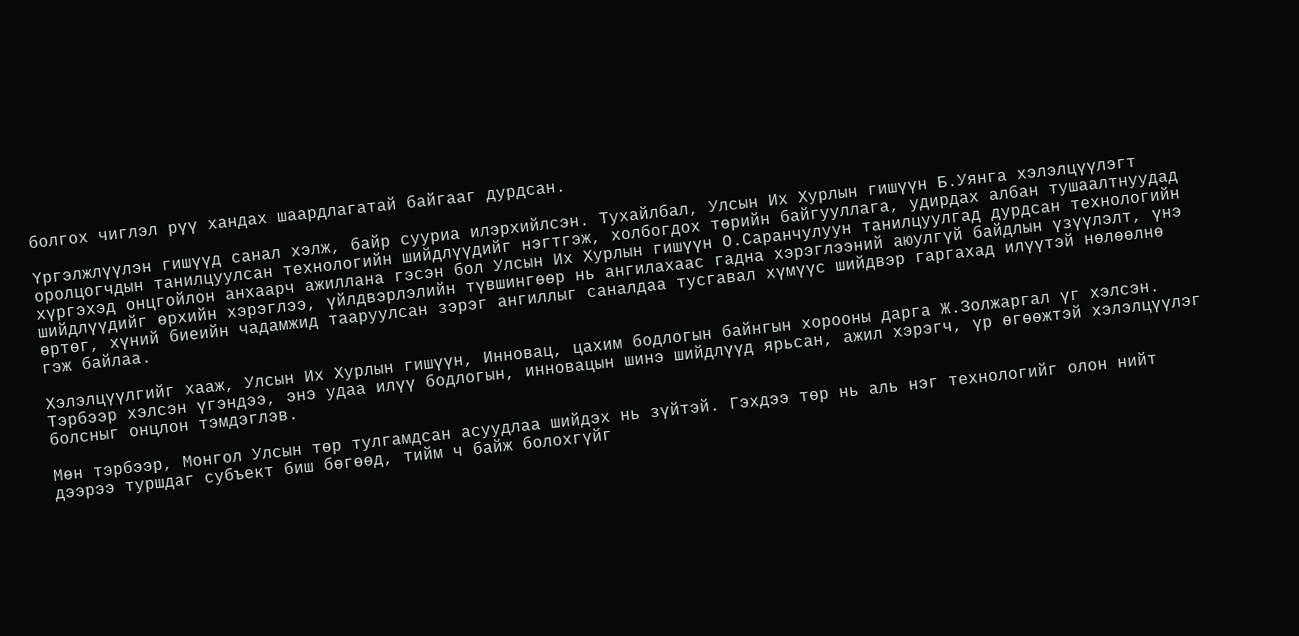болгох чиглэл рүү хандах шаардлагатай байгааг дурдсан.

Үргэлжлүүлэн гишүүд санал хэлж, байр сууриа илэрхийлсэн. Тухайлбал, Улсын Их Хурлын гишүүн Б.Уянга хэлэлцүүлэгт оролцогчдын танилцуулсан технологийн шийдлүүдийг нэгтгэж, холбогдох төрийн байгууллага, удирдах албан тушаалтнуудад хүргэхэд онцгойлон анхаарч ажиллана гэсэн бол Улсын Их Хурлын гишүүн О.Саранчулуун танилцуулгад дурдсан технологийн шийдлүүдийг өрхийн хэрэглээ, үйлдвэрлэлийн түвшингөөр нь ангилахаас гадна хэрэглээний аюулгүй байдлын үзүүлэлт, үнэ өртөг, хүний биеийн чадамжид тааруулсан зэрэг ангиллыг саналдаа тусгавал хүмүүс шийдвэр гаргахад илүүтэй нөлөөлнө гэж байлаа.

Хэлэлцүүлгийг хааж, Улсын Их Хурлын гишүүн, Инновац, цахим бодлогын байнгын хорооны дарга Ж.Золжаргал үг хэлсэн. Тэрбээр хэлсэн үгэндээ, энэ удаа илүү бодлогын, инновацын шинэ шийдлүүд ярьсан, ажил хэрэгч, үр өгөөжтэй хэлэлцүүлэг болсныг онцлон тэмдэглэв.

Мөн тэрбээр, Монгол Улсын төр тулгамдсан асуудлаа шийдэх нь зүйтэй. Гэхдээ төр нь аль нэг технологийг олон нийт дээрээ туршдаг субъект биш бөгөөд, тийм ч байж болохгүйг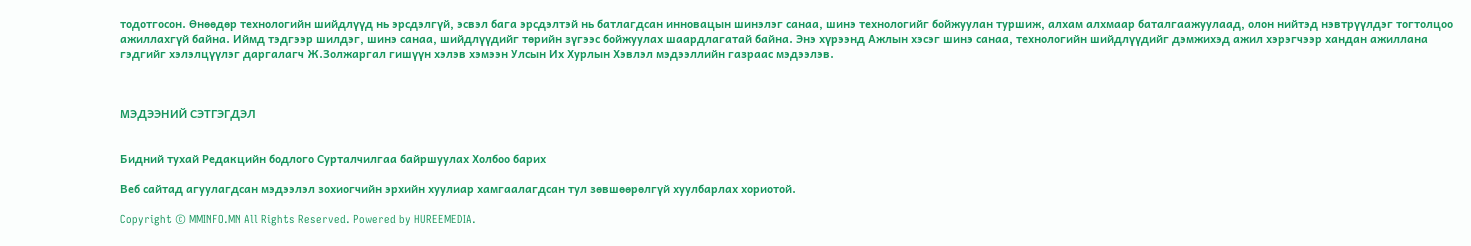тодотгосон. Өнөөдөр технологийн шийдлүүд нь эрсдэлгүй, эсвэл бага эрсдэлтэй нь батлагдсан инновацын шинэлэг санаа, шинэ технологийг бойжуулан туршиж, алхам алхмаар баталгаажуулаад, олон нийтэд нэвтрүүлдэг тогтолцоо ажиллахгүй байна. Иймд тэдгээр шилдэг, шинэ санаа, шийдлүүдийг төрийн зүгээс бойжуулах шаардлагатай байна. Энэ хүрээнд Ажлын хэсэг шинэ санаа, технологийн шийдлүүдийг дэмжихэд ажил хэрэгчээр хандан ажиллана гэдгийг хэлэлцүүлэг даргалагч Ж.Золжаргал гишүүн хэлэв хэмээн Улсын Их Хурлын Хэвлэл мэдээллийн газраас мэдээлэв.



МЭДЭЭНИЙ СЭТГЭГДЭЛ


Бидний тухай Редакцийн бодлого Сурталчилгаа байршуулах Холбоо барих

Веб сайтад агуулагдсан мэдээлэл зохиогчийн эрхийн хуулиар хамгаалагдсан тул зөвшөөрөлгүй хуулбарлах хориотой.

Copyright © MMINFO.MN All Rights Reserved. Powered by HUREEMEDIA.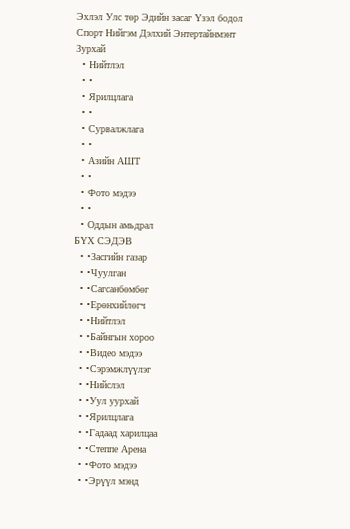Эхлэл Улс төр Эдийн засаг Үзэл бодол Спорт Нийгэм Дэлхий Энтертайнмэнт Зурхай
  • Нийтлэл
  • •
  • Ярилцлага
  • •
  • Сурвалжлага
  • •
  • Азийн АШТ
  • •
  • Фото мэдээ
  • •
  • Оддын амьдрал
БҮХ СЭДЭВ
  • •Засгийн газар
  • •Чуулган
  • •Сагсанбөмбөг
  • •Ерөнхийлөгч
  • •Нийтлэл
  • •Байнгын хороо
  • •Видео мэдээ
  • •Сэрэмжлүүлэг
  • •Нийслэл
  • •Уул уурхай
  • •Ярилцлага
  • •Гадаад харилцаа
  • •Степпе Арена
  • •Фото мэдээ
  • •Эрүүл мэнд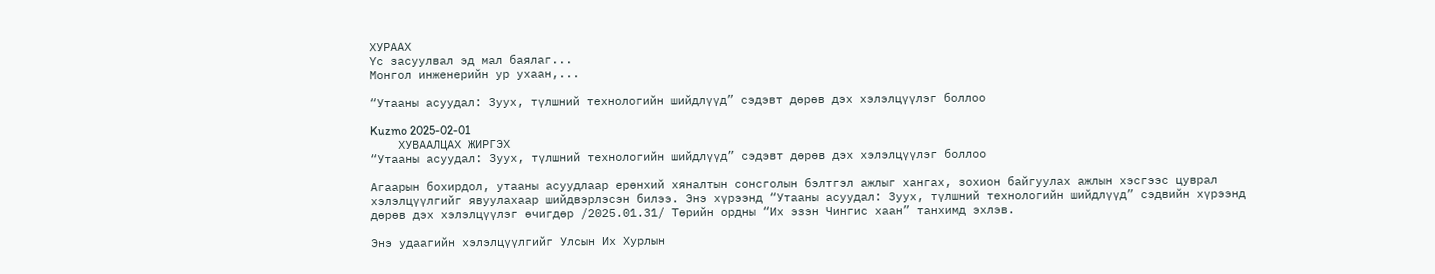ХУРААХ
Үс засуулвал эд мал баялаг...
Монгол инженерийн ур ухаан,...

“Утааны асуудал: Зуух, түлшний технологийн шийдлүүд” сэдэвт дөрөв дэх хэлэлцүүлэг боллоо

Kuzmo 2025-02-01
    ХУВААЛЦАХ ЖИРГЭХ
“Утааны асуудал: Зуух, түлшний технологийн шийдлүүд” сэдэвт дөрөв дэх хэлэлцүүлэг боллоо

Агаарын бохирдол, утааны асуудлаар ерөнхий хяналтын сонсголын бэлтгэл ажлыг хангах, зохион байгуулах ажлын хэсгээс цуврал хэлэлцүүлгийг явуулахаар шийдвэрлэсэн билээ. Энэ хүрээнд “Утааны асуудал: Зуух, түлшний технологийн шийдлүүд” сэдвийн хүрээнд дөрөв дэх хэлэлцүүлэг өчигдөр /2025.01.31/ Төрийн ордны “Их эзэн Чингис хаан” танхимд эхлэв.

Энэ удаагийн хэлэлцүүлгийг Улсын Их Хурлын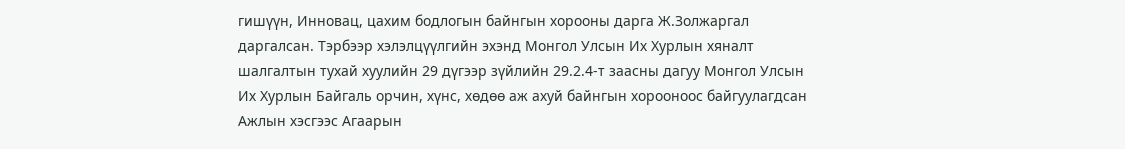гишүүн, Инновац, цахим бодлогын байнгын хорооны дарга Ж.Золжаргал даргалсан. Тэрбээр хэлэлцүүлгийн эхэнд Монгол Улсын Их Хурлын хяналт шалгалтын тухай хуулийн 29 дүгээр зүйлийн 29.2.4-т заасны дагуу Монгол Улсын Их Хурлын Байгаль орчин, хүнс, хөдөө аж ахуй байнгын хорооноос байгуулагдсан Ажлын хэсгээс Агаарын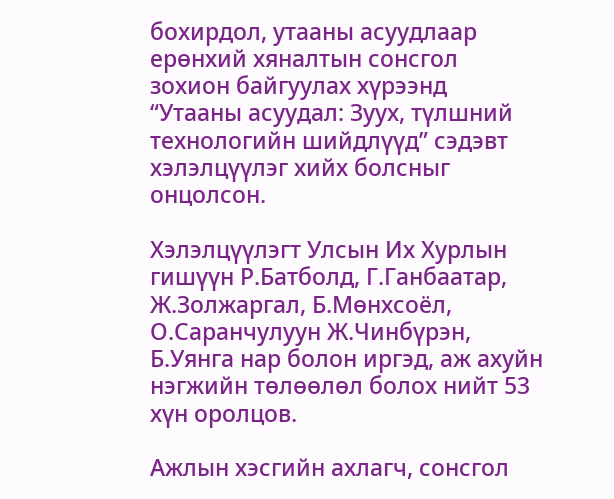бохирдол, утааны асуудлаар ерөнхий хяналтын сонсгол зохион байгуулах хүрээнд “Утааны асуудал: Зуух, түлшний технологийн шийдлүүд” сэдэвт хэлэлцүүлэг хийх болсныг онцолсон.

Хэлэлцүүлэгт Улсын Их Хурлын гишүүн Р.Батболд, Г.Ганбаатар, Ж.Золжаргал, Б.Мөнхсоёл, О.Саранчулуун Ж.Чинбүрэн, Б.Уянга нар болон иргэд, аж ахуйн нэгжийн төлөөлөл болох нийт 53 хүн оролцов.

Ажлын хэсгийн ахлагч, сонсгол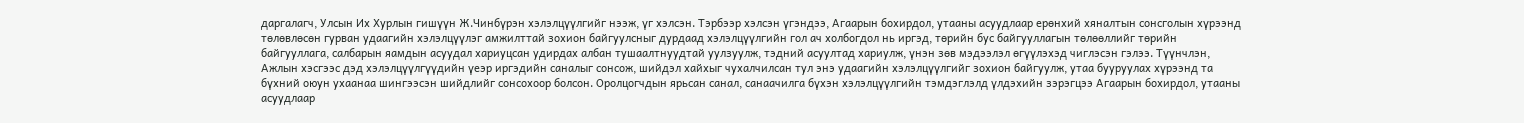даргалагч, Улсын Их Хурлын гишүүн Ж.Чинбүрэн хэлэлцүүлгийг нээж, үг хэлсэн. Тэрбээр хэлсэн үгэндээ, Агаарын бохирдол, утааны асуудлаар ерөнхий хяналтын сонсголын хүрээнд төлөвлөсөн гурван удаагийн хэлэлцүүлэг амжилттай зохион байгуулсныг дурдаад хэлэлцүүлгийн гол ач холбогдол нь иргэд, төрийн бус байгууллагын төлөөллийг төрийн байгууллага, салбарын яамдын асуудал хариуцсан удирдах албан тушаалтнуудтай уулзуулж, тэдний асуултад хариулж, үнэн зөв мэдээлэл өгүүлэхэд чиглэсэн гэлээ. Түүнчлэн, Ажлын хэсгээс дэд хэлэлцүүлгүүдийн үеэр иргэдийн саналыг сонсож, шийдэл хайхыг чухалчилсан тул энэ удаагийн хэлэлцүүлгийг зохион байгуулж, утаа бууруулах хүрээнд та бүхний оюун ухаанаа шингээсэн шийдлийг сонсохоор болсон. Оролцогчдын ярьсан санал, санаачилга бүхэн хэлэлцүүлгийн тэмдэглэлд үлдэхийн зэрэгцээ Агаарын бохирдол, утааны асуудлаар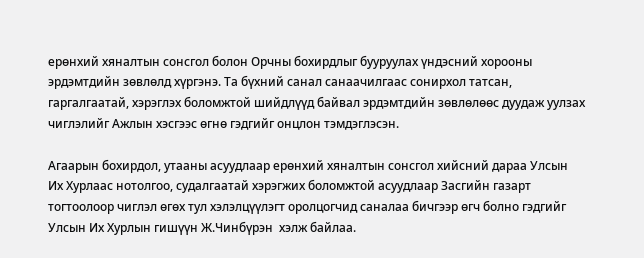ерөнхий хяналтын сонсгол болон Орчны бохирдлыг бууруулах үндэсний хорооны эрдэмтдийн зөвлөлд хүргэнэ. Та бүхний санал санаачилгаас сонирхол татсан, гаргалгаатай, хэрэглэх боломжтой шийдлүүд байвал эрдэмтдийн зөвлөлөөс дуудаж уулзах чиглэлийг Ажлын хэсгээс өгнө гэдгийг онцлон тэмдэглэсэн.

Агаарын бохирдол, утааны асуудлаар ерөнхий хяналтын сонсгол хийсний дараа Улсын Их Хурлаас нотолгоо, судалгаатай хэрэгжих боломжтой асуудлаар Засгийн газарт тогтоолоор чиглэл өгөх тул хэлэлцүүлэгт оролцогчид саналаа бичгээр өгч болно гэдгийг Улсын Их Хурлын гишүүн Ж.Чинбүрэн  хэлж байлаа.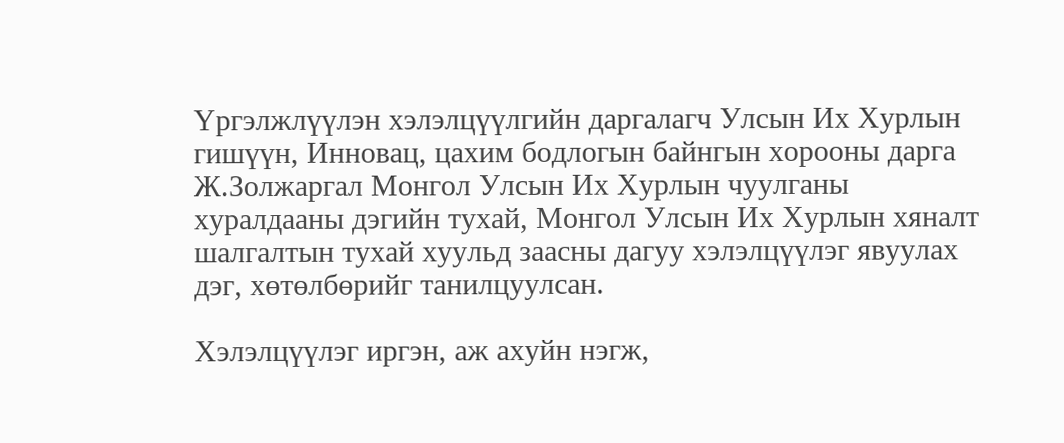Үргэлжлүүлэн хэлэлцүүлгийн даргалагч Улсын Их Хурлын гишүүн, Инновац, цахим бодлогын байнгын хорооны дарга Ж.Золжаргал Монгол Улсын Их Хурлын чуулганы хуралдааны дэгийн тухай, Монгол Улсын Их Хурлын хяналт шалгалтын тухай хуульд заасны дагуу хэлэлцүүлэг явуулах дэг, хөтөлбөрийг танилцуулсан.

Хэлэлцүүлэг иргэн, аж ахуйн нэгж,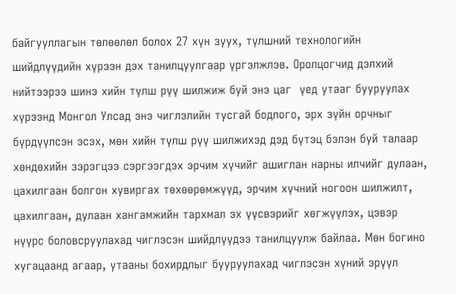байгууллагын төлөөлөл болох 27 хүн зуух, түлшний технологийн шийдлүүдийн хүрээн дэх танилцуулгаар үргэлжлэв. Оролцогчид дэлхий нийтээрээ шинэ хийн түлш рүү шилжиж буй энэ цаг  үед утааг бууруулах хүрээнд Монгол Улсад энэ чиглэлийн тусгай бодлого, эрх зүйн орчныг бүрдүүлсэн эсэх, мөн хийн түлш рүү шилжихэд дэд бүтэц бэлэн буй талаар хөндөхийн зэрэгцээ сэргээгдэх эрчим хүчийг ашиглан нарны илчийг дулаан, цахилгаан болгон хувиргах төхөөрөмжүүд, эрчим хүчний ногоон шилжилт, цахилгаан, дулаан хангамжийн тархмал эх үүсвэрийг хөгжүүлэх, цэвэр нүүрс боловсруулахад чиглэсэн шийдлүүдээ танилцуулж байлаа. Мөн богино хугацаанд агаар, утааны бохирдлыг бууруулахад чиглэсэн хүний эрүүл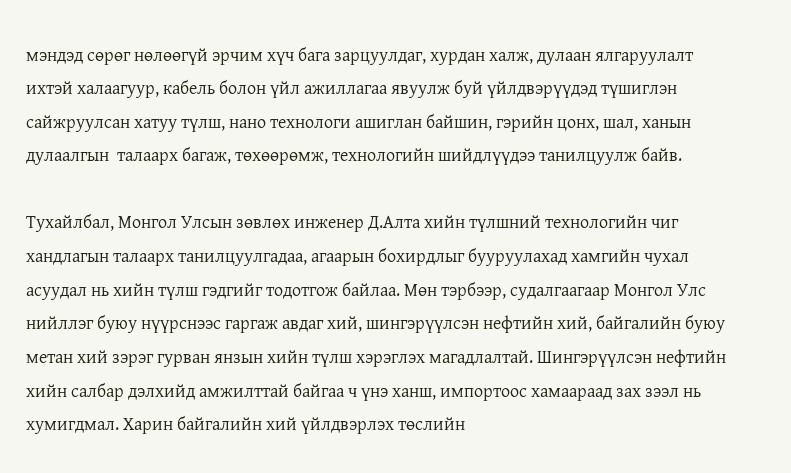мэндэд сөрөг нөлөөгүй эрчим хүч бага зарцуулдаг, хурдан халж, дулаан ялгаруулалт ихтэй халаагуур, кабель болон үйл ажиллагаа явуулж буй үйлдвэрүүдэд түшиглэн сайжруулсан хатуу түлш, нано технологи ашиглан байшин, гэрийн цонх, шал, ханын дулаалгын  талаарх багаж, төхөөрөмж, технологийн шийдлүүдээ танилцуулж байв.

Тухайлбал, Монгол Улсын зөвлөх инженер Д.Алта хийн түлшний технологийн чиг хандлагын талаарх танилцуулгадаа, агаарын бохирдлыг бууруулахад хамгийн чухал асуудал нь хийн түлш гэдгийг тодотгож байлаа. Мөн тэрбээр, судалгаагаар Монгол Улс нийллэг буюу нүүрснээс гаргаж авдаг хий, шингэрүүлсэн нефтийн хий, байгалийн буюу метан хий зэрэг гурван янзын хийн түлш хэрэглэх магадлалтай. Шингэрүүлсэн нефтийн хийн салбар дэлхийд амжилттай байгаа ч үнэ ханш, импортоос хамаараад зах зээл нь хумигдмал. Харин байгалийн хий үйлдвэрлэх төслийн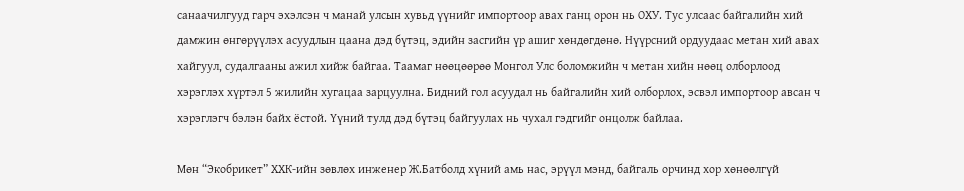санаачилгууд гарч эхэлсэн ч манай улсын хувьд үүнийг импортоор авах ганц орон нь ОХУ. Тус улсаас байгалийн хий дамжин өнгөрүүлэх асуудлын цаана дэд бүтэц, эдийн засгийн үр ашиг хөндөгдөнө. Нүүрсний ордуудаас метан хий авах хайгуул, судалгааны ажил хийж байгаа. Таамаг нөөцөөрөө Монгол Улс боломжийн ч метан хийн нөөц олборлоод хэрэглэх хүртэл 5 жилийн хугацаа зарцуулна. Бидний гол асуудал нь байгалийн хий олборлох, эсвэл импортоор авсан ч хэрэглэгч бэлэн байх ёстой. Үүний тулд дэд бүтэц байгуулах нь чухал гэдгийг онцолж байлаа.

Мөн “Экобрикет” ХХК-ийн зөвлөх инженер Ж.Батболд хүний амь нас, эрүүл мэнд, байгаль орчинд хор хөнөөлгүй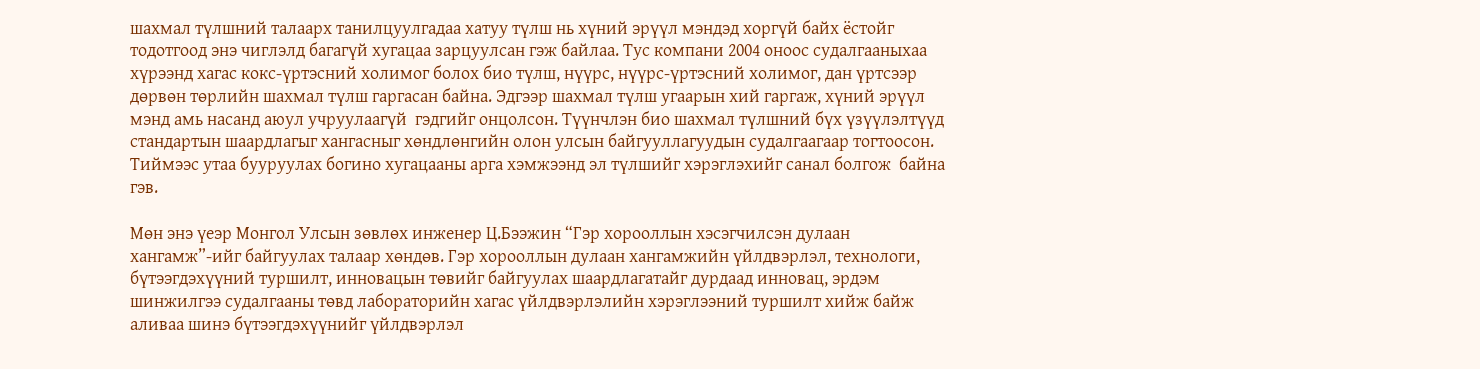шахмал түлшний талаарх танилцуулгадаа хатуу түлш нь хүний эрүүл мэндэд хоргүй байх ёстойг тодотгоод энэ чиглэлд багагүй хугацаа зарцуулсан гэж байлаа. Тус компани 2004 оноос судалгааныхаа хүрээнд хагас кокс-үртэсний холимог болох био түлш, нүүрс, нүүрс-үртэсний холимог, дан үртсээр дөрвөн төрлийн шахмал түлш гаргасан байна. Эдгээр шахмал түлш угаарын хий гаргаж, хүний эрүүл мэнд амь насанд аюул учруулаагүй  гэдгийг онцолсон. Түүнчлэн био шахмал түлшний бүх үзүүлэлтүүд стандартын шаардлагыг хангасныг хөндлөнгийн олон улсын байгууллагуудын судалгаагаар тогтоосон. Тиймээс утаа бууруулах богино хугацааны арга хэмжээнд эл түлшийг хэрэглэхийг санал болгож  байна гэв.

Мөн энэ үеэр Монгол Улсын зөвлөх инженер Ц.Бээжин “Гэр хорооллын хэсэгчилсэн дулаан хангамж”-ийг байгуулах талаар хөндөв. Гэр хорооллын дулаан хангамжийн үйлдвэрлэл, технологи, бүтээгдэхүүний туршилт, инновацын төвийг байгуулах шаардлагатайг дурдаад инновац, эрдэм шинжилгээ судалгааны төвд лабораторийн хагас үйлдвэрлэлийн хэрэглээний туршилт хийж байж аливаа шинэ бүтээгдэхүүнийг үйлдвэрлэл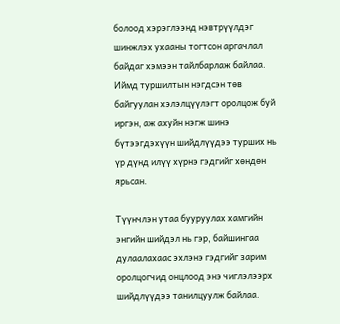болоод хэрэглээнд нэвтрүүлдэг шинжлэх ухааны тогтсон аргачлал  байдаг хэмээн тайлбарлаж байлаа. Иймд туршилтын нэгдсэн төв байгуулан хэлэлцүүлэгт оролцож буй иргэн, аж ахуйн нэгж шинэ бүтээгдэхүүн шийдлүүдээ турших нь үр дүнд илүү хүрнэ гэдгийг хөндөн ярьсан.

Түүнчлэн утаа бууруулах хамгийн энгийн шийдэл нь гэр, байшингаа дулаалахаас эхлэнэ гэдгийг зарим оролцогчид онцлоод энэ чиглэлээрх шийдлүүдээ танилцуулж байлаа.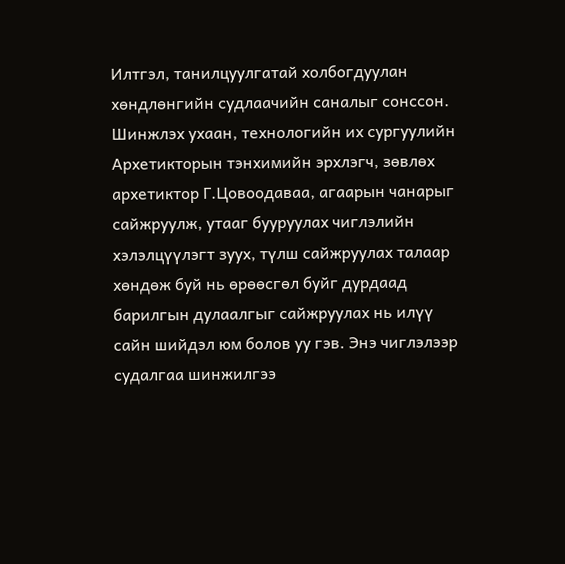Илтгэл, танилцуулгатай холбогдуулан хөндлөнгийн судлаачийн саналыг сонссон. Шинжлэх ухаан, технологийн их сургуулийн Архетикторын тэнхимийн эрхлэгч, зөвлөх архетиктор Г.Цовоодаваа, агаарын чанарыг сайжруулж, утааг бууруулах чиглэлийн хэлэлцүүлэгт зуух, түлш сайжруулах талаар хөндөж буй нь өрөөсгөл буйг дурдаад барилгын дулаалгыг сайжруулах нь илүү сайн шийдэл юм болов уу гэв. Энэ чиглэлээр судалгаа шинжилгээ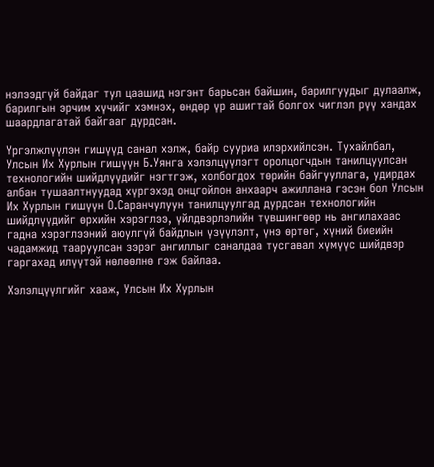нэлээдгүй байдаг тул цаашид нэгэнт барьсан байшин, барилгуудыг дулаалж, барилгын эрчим хүчийг хэмнэх, өндөр үр ашигтай болгох чиглэл рүү хандах шаардлагатай байгааг дурдсан.

Үргэлжлүүлэн гишүүд санал хэлж, байр сууриа илэрхийлсэн. Тухайлбал, Улсын Их Хурлын гишүүн Б.Уянга хэлэлцүүлэгт оролцогчдын танилцуулсан технологийн шийдлүүдийг нэгтгэж, холбогдох төрийн байгууллага, удирдах албан тушаалтнуудад хүргэхэд онцгойлон анхаарч ажиллана гэсэн бол Улсын Их Хурлын гишүүн О.Саранчулуун танилцуулгад дурдсан технологийн шийдлүүдийг өрхийн хэрэглээ, үйлдвэрлэлийн түвшингөөр нь ангилахаас гадна хэрэглээний аюулгүй байдлын үзүүлэлт, үнэ өртөг, хүний биеийн чадамжид тааруулсан зэрэг ангиллыг саналдаа тусгавал хүмүүс шийдвэр гаргахад илүүтэй нөлөөлнө гэж байлаа.

Хэлэлцүүлгийг хааж, Улсын Их Хурлын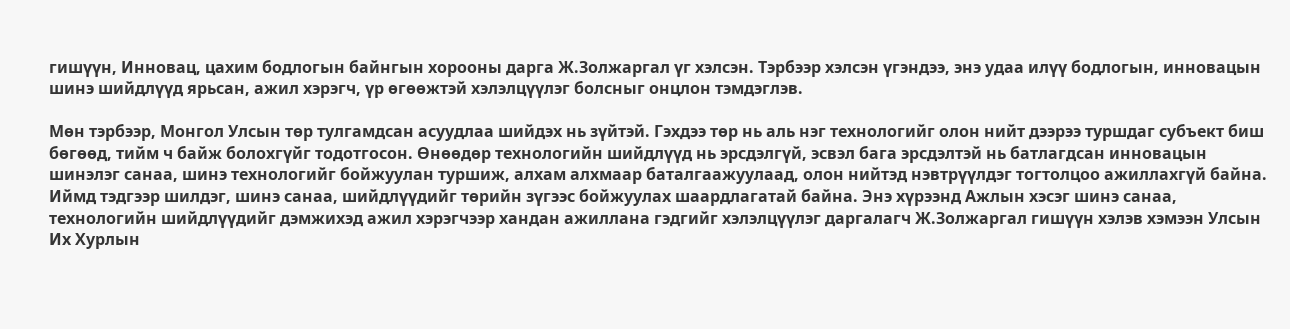гишүүн, Инновац, цахим бодлогын байнгын хорооны дарга Ж.Золжаргал үг хэлсэн. Тэрбээр хэлсэн үгэндээ, энэ удаа илүү бодлогын, инновацын шинэ шийдлүүд ярьсан, ажил хэрэгч, үр өгөөжтэй хэлэлцүүлэг болсныг онцлон тэмдэглэв.

Мөн тэрбээр, Монгол Улсын төр тулгамдсан асуудлаа шийдэх нь зүйтэй. Гэхдээ төр нь аль нэг технологийг олон нийт дээрээ туршдаг субъект биш бөгөөд, тийм ч байж болохгүйг тодотгосон. Өнөөдөр технологийн шийдлүүд нь эрсдэлгүй, эсвэл бага эрсдэлтэй нь батлагдсан инновацын шинэлэг санаа, шинэ технологийг бойжуулан туршиж, алхам алхмаар баталгаажуулаад, олон нийтэд нэвтрүүлдэг тогтолцоо ажиллахгүй байна. Иймд тэдгээр шилдэг, шинэ санаа, шийдлүүдийг төрийн зүгээс бойжуулах шаардлагатай байна. Энэ хүрээнд Ажлын хэсэг шинэ санаа, технологийн шийдлүүдийг дэмжихэд ажил хэрэгчээр хандан ажиллана гэдгийг хэлэлцүүлэг даргалагч Ж.Золжаргал гишүүн хэлэв хэмээн Улсын Их Хурлын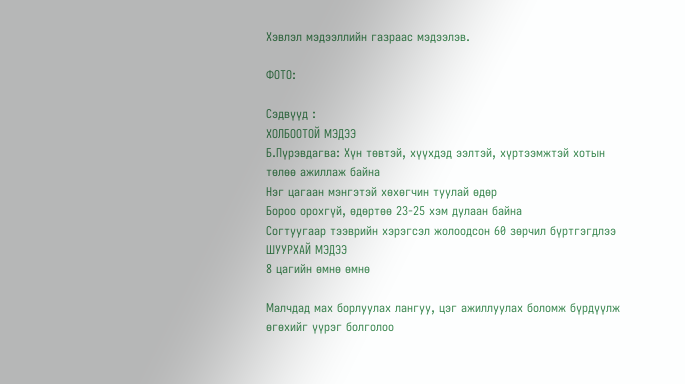Хэвлэл мэдээллийн газраас мэдээлэв.

ФОТО:

Сэдвүүд :
ХОЛБООТОЙ МЭДЭЭ
Б.Пүрэвдагва: Хүн төвтэй, хүүхдэд ээлтэй, хүртээмжтэй хотын төлөө ажиллаж байна
Нэг цагаан мэнгэтэй хөхөгчин туулай өдөр
Бороо орохгүй, өдөртөө 23-25 хэм дулаан байна
Согтуугаар тээврийн хэрэгсэл жолоодсон 60 зөрчил бүртгэгдлээ
ШУУРХАЙ МЭДЭЭ
8 цагийн өмнө өмнө

Малчдад мах борлуулах лангуу, цэг ажиллуулах боломж бүрдүүлж өгөхийг үүрэг болголоо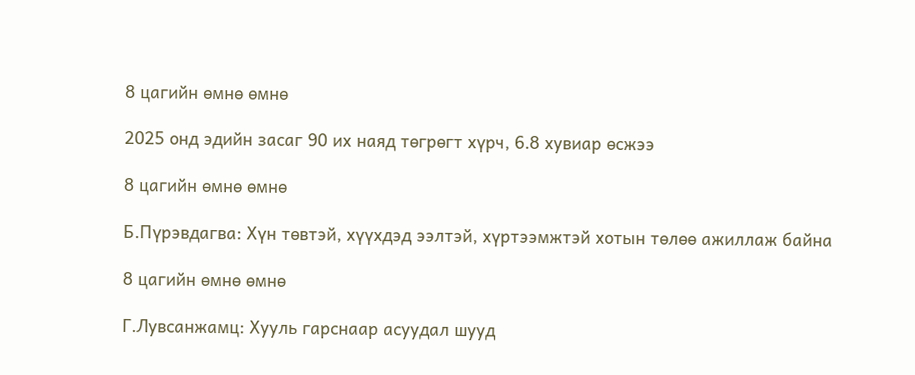8 цагийн өмнө өмнө

2025 онд эдийн засаг 90 их наяд төгрөгт хүрч, 6.8 хувиар өсжээ

8 цагийн өмнө өмнө

Б.Пүрэвдагва: Хүн төвтэй, хүүхдэд ээлтэй, хүртээмжтэй хотын төлөө ажиллаж байна

8 цагийн өмнө өмнө

Г.Лувсанжамц: Хууль гарснаар асуудал шууд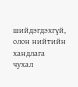шийдэгдэхгүй, олон нийтийн хандлага чухал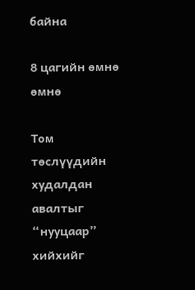байна

8 цагийн өмнө өмнө

Том төслүүдийн худалдан авалтыг “нууцаар” хийхийг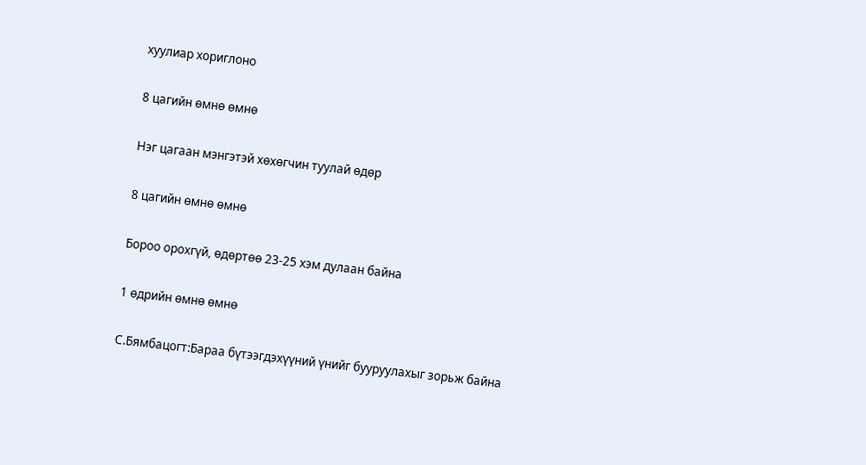хуулиар хориглоно

8 цагийн өмнө өмнө

Нэг цагаан мэнгэтэй хөхөгчин туулай өдөр

8 цагийн өмнө өмнө

Бороо орохгүй, өдөртөө 23-25 хэм дулаан байна

1 өдрийн өмнө өмнө

С.Бямбацогт:Бараа бүтээгдэхүүний үнийг бууруулахыг зорьж байна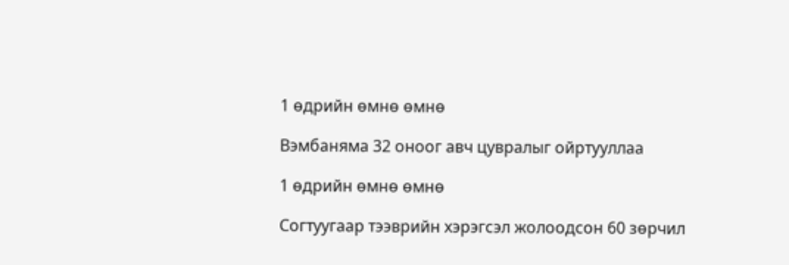1 өдрийн өмнө өмнө

Вэмбаняма 32 оноог авч цувралыг ойртууллаа

1 өдрийн өмнө өмнө

Согтуугаар тээврийн хэрэгсэл жолоодсон 60 зөрчил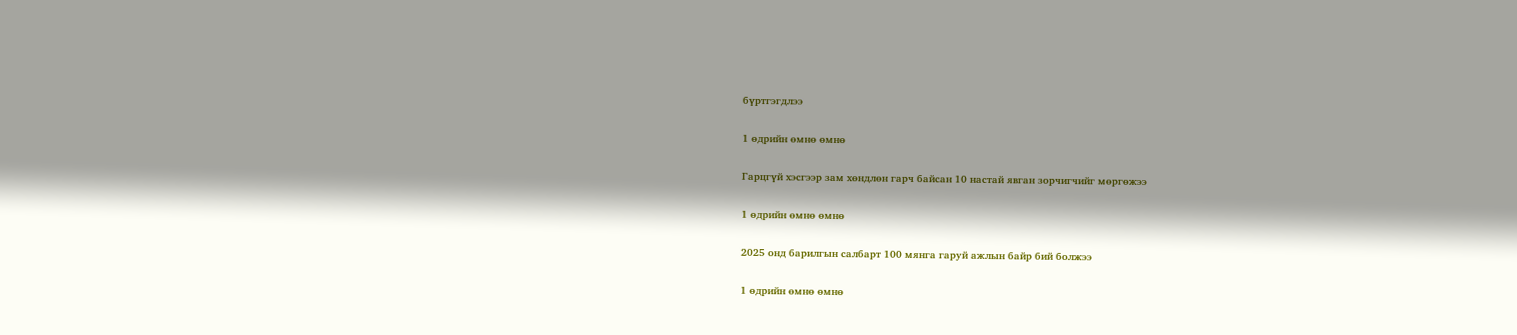бүртгэгдлээ

1 өдрийн өмнө өмнө

Гарцгүй хэсгээр зам хөндлөн гарч байсан 10 настай явган зорчигчийг мөргөжээ

1 өдрийн өмнө өмнө

2025 онд барилгын салбарт 100 мянга гаруй ажлын байр бий болжээ

1 өдрийн өмнө өмнө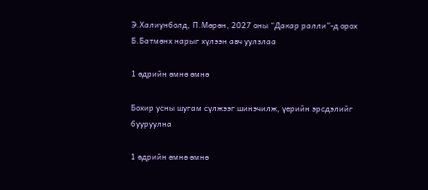Э.Халиунболд, П.Мөрөн, 2027 оны “Дакар ралли”-д орох Б.Батмөнх нарыг хүлээн авч уулзлаа

1 өдрийн өмнө өмнө

Бохир усны шугам сүлжээг шинэчилж, үерийн эрсдэлийг бууруулна

1 өдрийн өмнө өмнө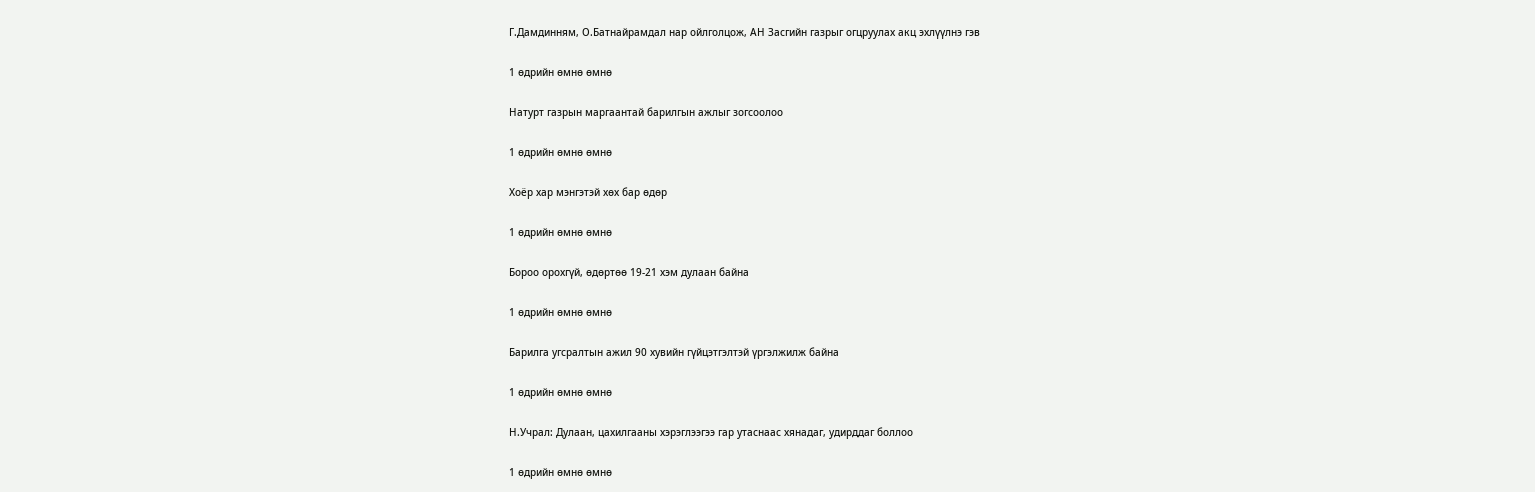Г.Дамдинням, О.Батнайрамдал нар ойлголцож, АН Засгийн газрыг огцруулах акц эхлүүлнэ гэв

1 өдрийн өмнө өмнө

Натурт газрын маргаантай барилгын ажлыг зогсоолоо

1 өдрийн өмнө өмнө

Хоёр хар мэнгэтэй хөх бар өдөр

1 өдрийн өмнө өмнө

Бороо орохгүй, өдөртөө 19-21 хэм дулаан байна

1 өдрийн өмнө өмнө

Барилга угсралтын ажил 90 хувийн гүйцэтгэлтэй үргэлжилж байна

1 өдрийн өмнө өмнө

Н.Учрал: Дулаан, цахилгааны хэрэглээгээ гар утаснаас хянадаг, удирддаг боллоо

1 өдрийн өмнө өмнө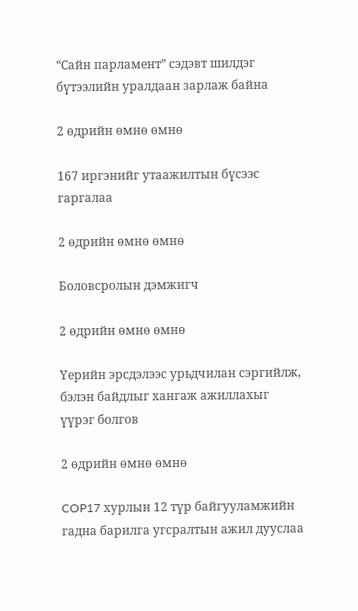“Сайн парламент” сэдэвт шилдэг бүтээлийн уралдаан зарлаж байна

2 өдрийн өмнө өмнө

167 иргэнийг утаажилтын бүсээс гаргалаа

2 өдрийн өмнө өмнө

Боловсролын дэмжигч

2 өдрийн өмнө өмнө

Үерийн эрсдэлээс урьдчилан сэргийлж, бэлэн байдлыг хангаж ажиллахыг үүрэг болгов

2 өдрийн өмнө өмнө

COP17 хурлын 12 түр байгууламжийн гадна барилга угсралтын ажил дууслаа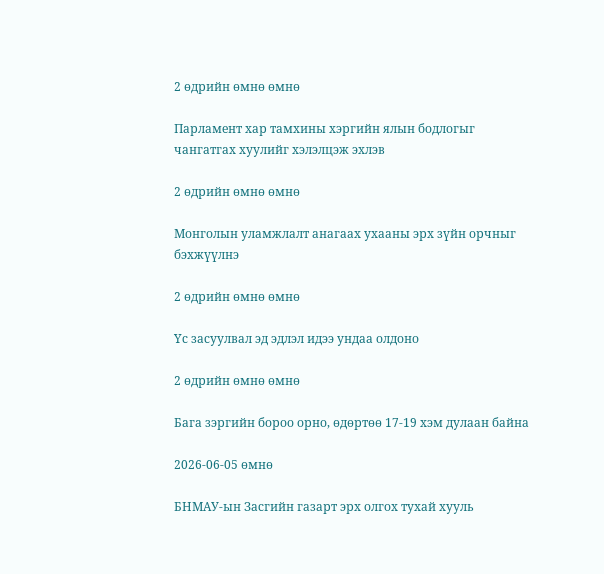2 өдрийн өмнө өмнө

Парламент хар тамхины хэргийн ялын бодлогыг чангатгах хуулийг хэлэлцэж эхлэв

2 өдрийн өмнө өмнө

Монголын уламжлалт анагаах ухааны эрх зүйн орчныг бэхжүүлнэ

2 өдрийн өмнө өмнө

Үс засуулвал эд эдлэл идээ ундаа олдоно

2 өдрийн өмнө өмнө

Бага зэргийн бороо орно, өдөртөө 17-19 хэм дулаан байна

2026-06-05 өмнө

БНМАУ-ын Засгийн газарт эрх олгох тухай хууль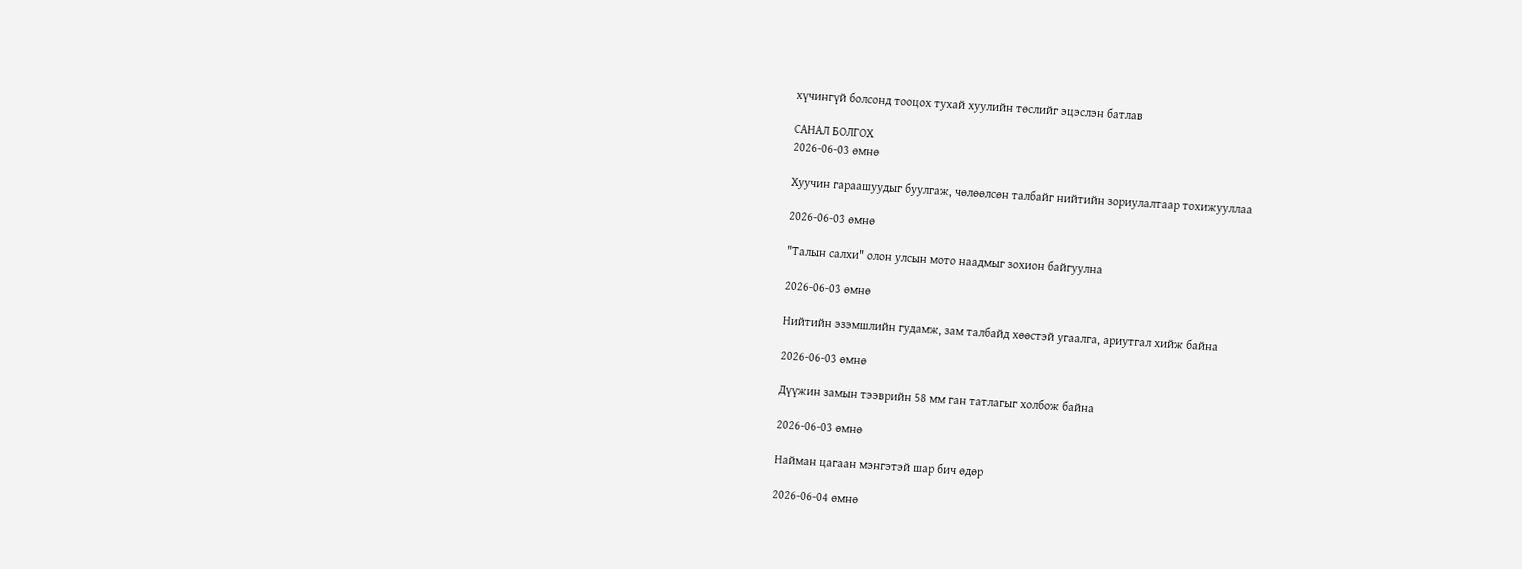хүчингүй болсонд тооцох тухай хуулийн төслийг эцэслэн батлав

САНАЛ БОЛГОХ
2026-06-03 өмнө

Хуучин гараашуудыг буулгаж, чөлөөлсөн талбайг нийтийн зориулалтаар тохижууллаа

2026-06-03 өмнө

"Талын салхи" олон улсын мото наадмыг зохион байгуулна

2026-06-03 өмнө

Нийтийн эзэмшлийн гудамж, зам талбайд хөөстэй угаалга, ариутгал хийж байна

2026-06-03 өмнө

Дүүжин замын тээврийн 58 мм ган татлагыг холбож байна

2026-06-03 өмнө

Найман цагаан мэнгэтэй шар бич өдөр

2026-06-04 өмнө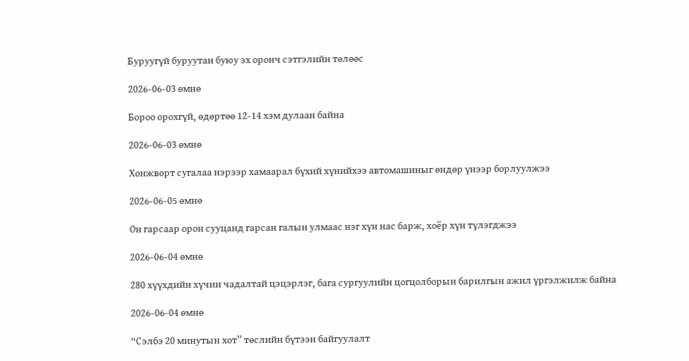Буруугүй буруутан буюу эх оронч сэтгэлийн төлөөс

2026-06-03 өмнө

Бороо орохгүй, өдөртөө 12-14 хэм дулаан байна

2026-06-03 өмнө

Хонжворт сугалаа нэрээр хамаарал бүхий хүнийхээ автомашиныг өндөр үнээр борлуулжээ

2026-06-05 өмнө

Он гарсаар орон сууцанд гарсан галын улмаас нэг хүн нас барж, хоёр хүн түлэгджээ

2026-06-04 өмнө

280 хүүхдийн хүчин чадалтай цэцэрлэг, бага сургуулийн цогцолборын барилгын ажил үргэлжилж байна

2026-06-04 өмнө

“Сэлбэ 20 минутын хот” төслийн бүтээн байгуулалт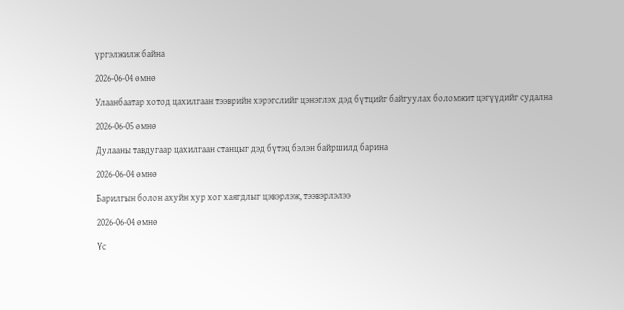үргэлжилж байна

2026-06-04 өмнө

Улаанбаатар хотод цахилгаан тээврийн хэрэгслийг цэнэглэх дэд бүтцийг байгуулах боломжит цэгүүдийг судална

2026-06-05 өмнө

Дулааны тавдугаар цахилгаан станцыг дэд бүтэц бэлэн байршилд барина

2026-06-04 өмнө

Барилгын болон ахуйн хур хог хаягдлыг цэвэрлэж, тээвэрлэлээ

2026-06-04 өмнө

Үс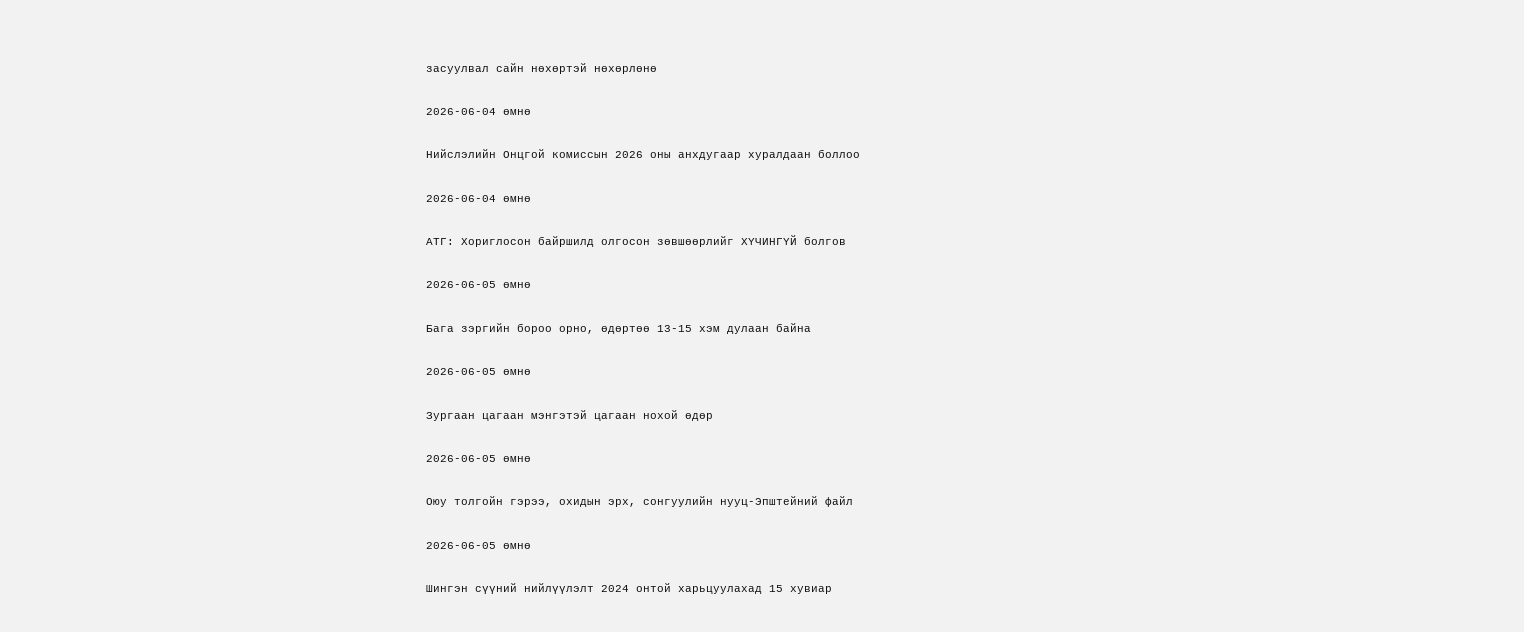засуулвал сайн нөхөртэй нөхөрлөнө

2026-06-04 өмнө

Нийслэлийн Онцгой комиссын 2026 оны анхдугаар хуралдаан боллоо

2026-06-04 өмнө

АТГ: Хориглосон байршилд олгосон зөвшөөрлийг ХҮЧИНГҮЙ болгов

2026-06-05 өмнө

Бага зэргийн бороо орно, өдөртөө 13-15 хэм дулаан байна

2026-06-05 өмнө

Зургаан цагаан мэнгэтэй цагаан нохой өдөр

2026-06-05 өмнө

Оюу толгойн гэрээ, охидын эрх, сонгуулийн нууц-Эпштейний файл

2026-06-05 өмнө

Шингэн сүүний нийлүүлэлт 2024 онтой харьцуулахад 15 хувиар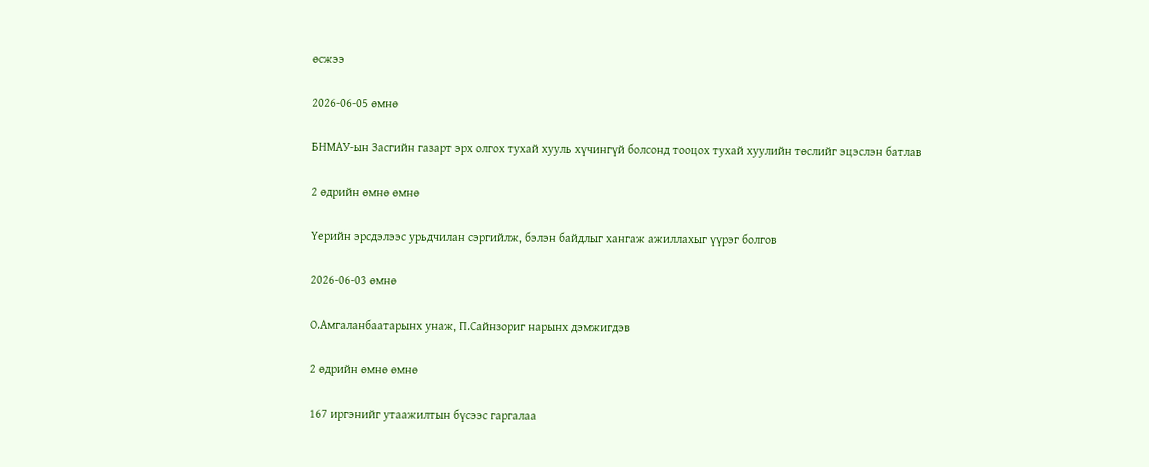өсжээ

2026-06-05 өмнө

БНМАУ-ын Засгийн газарт эрх олгох тухай хууль хүчингүй болсонд тооцох тухай хуулийн төслийг эцэслэн батлав

2 өдрийн өмнө өмнө

Үерийн эрсдэлээс урьдчилан сэргийлж, бэлэн байдлыг хангаж ажиллахыг үүрэг болгов

2026-06-03 өмнө

О.Амгаланбаатарынх унаж, П.Сайнзориг нарынх дэмжигдэв

2 өдрийн өмнө өмнө

167 иргэнийг утаажилтын бүсээс гаргалаа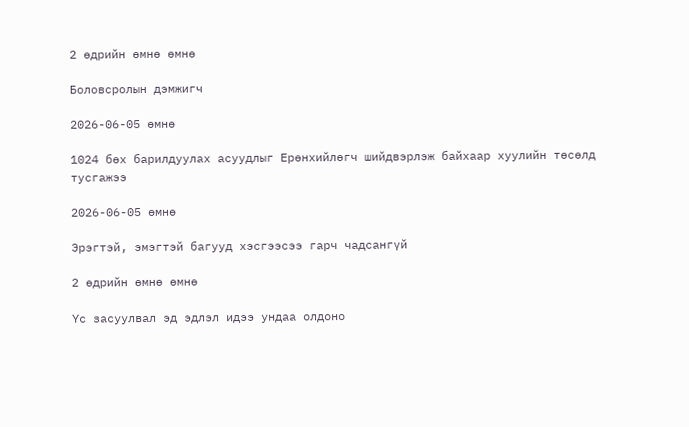2 өдрийн өмнө өмнө

Боловсролын дэмжигч

2026-06-05 өмнө

1024 бөх барилдуулах асуудлыг Ерөнхийлөгч шийдвэрлэж байхаар хуулийн төсөлд тусгажээ

2026-06-05 өмнө

Эрэгтэй, эмэгтэй багууд хэсгээсээ гарч чадсангүй

2 өдрийн өмнө өмнө

Үс засуулвал эд эдлэл идээ ундаа олдоно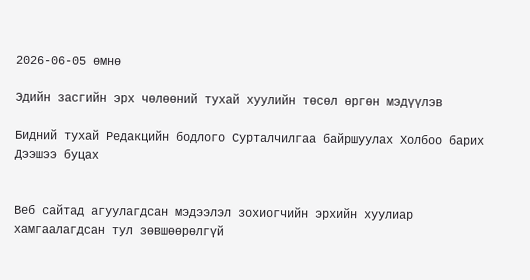2026-06-05 өмнө

Эдийн засгийн эрх чөлөөний тухай хуулийн төсөл өргөн мэдүүлэв

Бидний тухай Редакцийн бодлого Сурталчилгаа байршуулах Холбоо барих Дээшээ буцах


Веб сайтад агуулагдсан мэдээлэл зохиогчийн эрхийн хуулиар хамгаалагдсан тул зөвшөөрөлгүй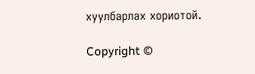хуулбарлах хориотой.

Copyright ©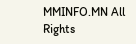MMINFO.MN All Rights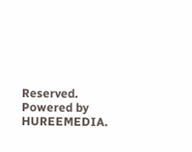Reserved. Powered by HUREEMEDIA.